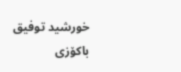خورشید توفیق باکۆزی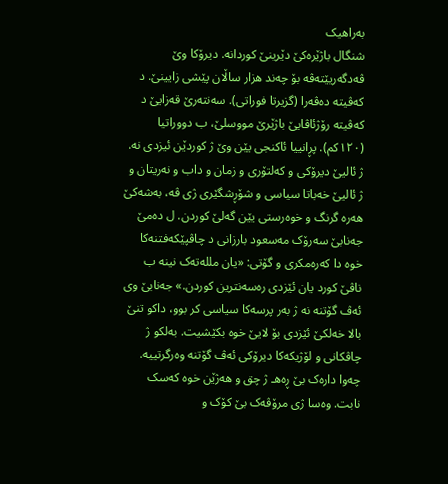بەراھیک
شنگال باژێرەکێ دێرینێ کوردانە. دیرۆکا وێ ڤەدگەریێتەڤە بۆ چەند ھزار ساڵان پێشی زایینێ. د کەڤیتە دەڤەرا (گزیرتا فوراتی). سەنتەرێ قەزایێ د کەڤیتە رۆژئاڤایێ باژێرێ مووسلێ، ب دووراتیا (١٢٠کم). پڕانییا ئاکنجی یێن وێ ژ کوردێن ئیزدی نە. ژ ئالیێ دیرۆکی و کەلتۆری و زمان و داب و نەریتان و ژ ئالیێ خەباتا سیاسی و شۆڕشگێری ژی ڤە، بەشەکێ ھەرە گرنگ و خوەرستی یێن گەلێ کوردن. ل دەمێ جەنابێ سەرۆک مەسعود بارزانی د چاڤپێکەفتنەکا خوە دا کەرەمکری و گۆتی: «یان مللەتەک نینە ب ناڤێ کورد یان ئێزدی رەسەنترین کوردن.» جەنابێ وی ئەڤ گۆتنە نە ژ بەر پرسەکا سیاسی کر بوو، داکو تنێ بالا خەلکێ ئێزدی بۆ لایێ خوە بکێشيت. بەلکو ژ چاڤکانی و لۆژیکەکا دیرۆکی ئەڤ گۆتنە وەرگرتییە. چەوا دارەک بێ ڕەهـ ژ چق و ھەژێن خوە کەسک نابت. وەسا ژی مرۆڤەک بێ کۆک و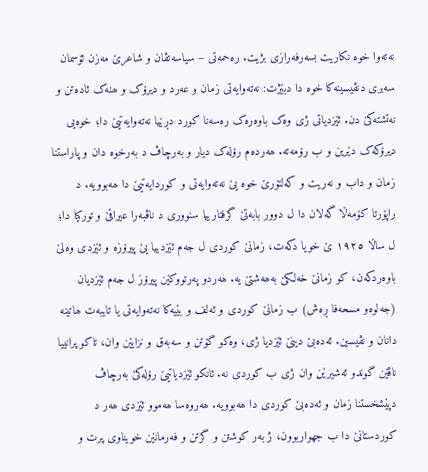نەتەوا خوە نکاريت بسەرفەرازی بژیت. رەحمەتی – سیاسەتڤان و شاعرێ مەزن ئۆسمان سەبری دنڤیسینەکا خوە دا دبێژت: نەتەوایەتی زمان و عەرد و دیرۆک و ھنەک ئادەتن و نەتشتەکێ دن. ئێزدیاتی ژی وەک باوەرەک رەسەنا کورد دڕێیا نەتەوایەتیێ دا؛ خوەیی دیرۆکەک دێرین و ب رۆمەتە. ھەردەم رۆلەک دیار و بەرچاڤ د بەرخوە دان و پاراستنا زمان و داب و نەریت و کەلتۆرێ خوە یێ نەتەوایەتی و کوردایەتیێ دا ھەبوویە. د راپۆرتا کۆمەڵا گەلان دا ل دوور بابەتێ گرفتارییا سنووری د ناڤبەرا عیراقێ و تورکیا دا؛ ل ساڵا ١٩٢٥ ێ خویا دکەت، زمانێ کوردی ل جەم ئێزدییا یێ پیرۆزە و ئێزدی وەلێ باوەردکەن، کو زمانێ خەلکێ بەھەشتێ یە. ھەردو پەرتووکێن پیرۆز ل جەم ئێزدیان (جەلوەو مسحەفا ڕەش) ب زمانێ کوردی و ئەلف و بێیەکا نەتەوایەتی یا تایبەت ھاتینە دانان و نڤیسین. ئەدەبێ دینێ ئێزدیا ژی، وەکو گۆتن و سەبەق و نزایێن وان، تاکو پرانییا ناڤێن گوندو ئەشیرێن وان ژی ب کوردی نە. ئانکو ئێزدیاتیێ رۆلەکێ بەرچاڤ دپێشخستنا زمان و ئەدەبێ کوردی دا ھەبوویە. ھەروەسا ھەموو ئێزدی ھەر د کوردستانێ دا ب جھواربوون، ژ بەر کوشتن و گرتن و فەرمانێن خویناوی پرت و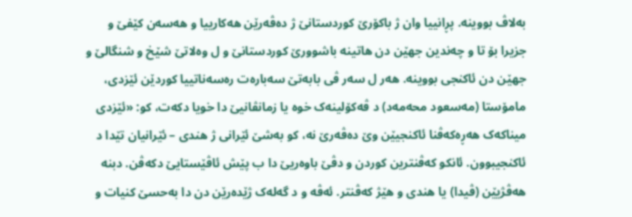بەلاڤ بووینە. پڕانییا وان ژ باکۆرێ کوردستانێ ژ دەڤەرێن ھەکارییا و ھەسەن کێفێ و جزیرا بۆ تا و چەندین جھێن دن ھاتینە باشوورێ کوردستانێ و ل وەلاتێ شێخ و شنگالێ و جھێن دن ئاکنجی بووینە. ھەر ل سەر ڤی بابەتێ سەبارەت رەسەناتییا کوردێن ئێزدی، مامۆستا (مەسعود محەمەد) د ڤەکۆلینەک خوە یا زمانڤانیێ دا خویا دکەت، کو: «ئێزدی میناکەک ھەڕەکەڤنا ئاکنجیێن وێ دەڤەرێ نە، کو بەشێ ئێرانی ژ ھندی – ئێرانیان تێدا د ئاکنجیبوون. ئانکو کەڤنترین کوردن و دڤێ باوەریێ دا ب پێش ئاڤێستایێ دکەڤن. دبنە ھەڤژیێن (ڤیدا) یا ھندی و ھێژ کەڤنتر. ئەڤە و د گەلەک ژێدەرێن دن دا بەحسێ کنیات و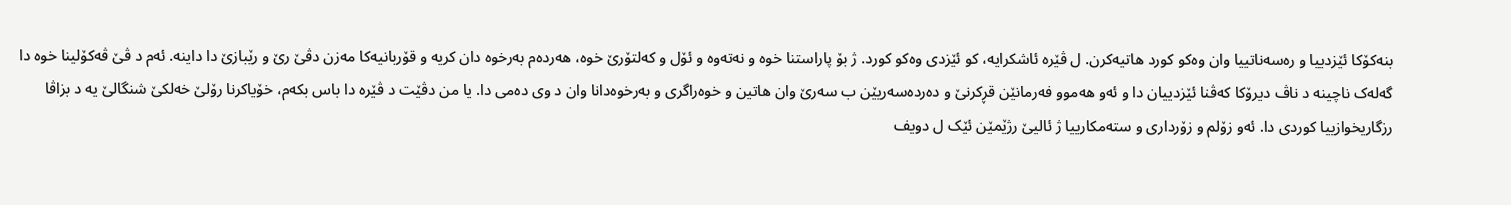بنەکۆکا ئێزدییا و رەسەناتییا وان وەکو کورد ھاتیەکرن. ل ڤێرە ئاشکرایە، کو ئێزدی وەکو کورد. ژ بۆ پاراستنا خوە و نەتەوە و ئۆل و کەلتۆرێ خوە، ھەردەم بەرخوە دان کریە و قۆربانیەکا مەزن دڤێ رێ و رێبازێ دا داینە. ئەم د ڤێ ڤەکۆلینا خوە دا گەلەک ناچینە د ناڤ دیرۆکا کەڤنا ئێزدییان دا و ئەو ھەموو فەرمانێن قڕکرنێ و دەردەسەریێن ب سەرێ وان ھاتین و خوەراگری و بەرخوەدانا وان د وی دەمی دا. یا من دڤێت د ڤێرە دا باس بکەم، خۆیاکرنا رۆلێ خەلکێ شنگالێ یە د بزاڤا رزگاریخوازییا کوردی دا. ئەو زۆلم و زۆرداری و ستەمکارییا ژ ئالیێ رژێمێن ئێک ل دویف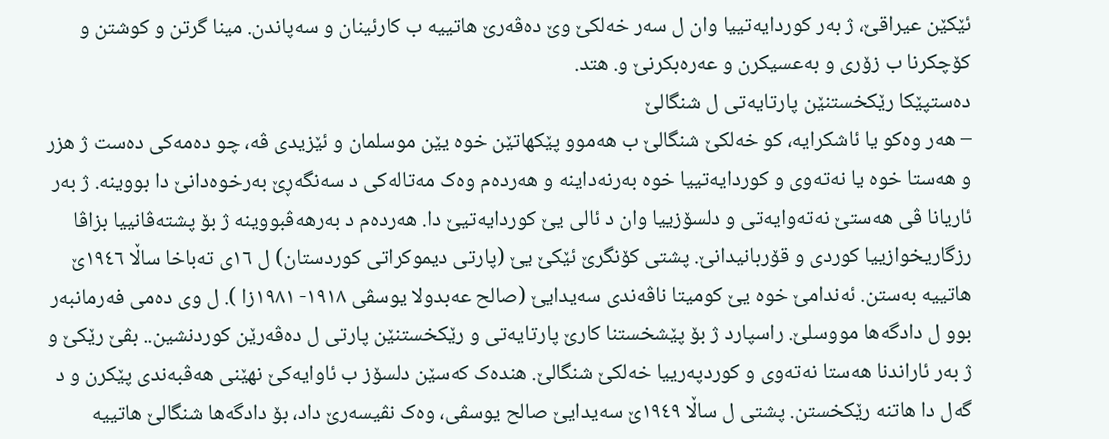ئێکێن عیراقێ، ژ بەر کوردایەتییا وان ل سەر خەلکێ وێ دەڤەرێ ھاتییە ب کارئینان و سەپاندن. مینا گرتن و کوشتن و کۆچکرنا ب زۆری و بەعسیکرن و عەرەبکرنێ و. ھتد.
دەستپێکا رێکخستنێن پارتایەتی ل شنگالێ
– ھەر وەکو یا ئاشکرایە، کو خەلکێ شنگالێ ب ھەموو پێکھاتێن خوە یێن موسلمان و ئێزیدی ڤە، چو دەمەکی دەست ژ ھزر و ھەستا خوە یا نەتەوی و کوردایەتییا خوە بەرنەداینە و ھەردەم وەک مەتالەکی د سەنگەڕێ بەرخوەدانێ دا بووینە. ژ بەر ئاریانا ڤی ھەستێ نەتەوایەتی و دلسۆزییا وان د ئالی یێ کوردایەتیێ دا. ھەردەم د بەرھەڤبووینە ژ بۆ پشتەڤانییا بزاڤا رزگاریخوازییا کوردی و قۆربانیدانێ. پشتی کۆنگرێ ئێکێ یێ (پارتی دیموکراتی کوردستان) ل ١٦ی تەباخا ساڵا ١٩٤٦ێ ھاتییە بەستن. ئەندامێ خوە یێ کومیتا ناڤەندی سەیدایێ (صالح عەبدولا یوسڤی ١٩١٨- ١٩٨١زا ). ل وی دەمی فەرمانبەر بوو ل دادگەھا مووسلێ. راسپارد ژ بۆ پێشخستنا کارێ پارتایەتی و رێکخستنێن پارتی ل دەڤەرێن کوردنشین.. بڤێ رێکێ و ژ بەر ئاراندنا ھەستا نەتەوی و کوردپەرییا خەلکێ شنگالێ. ھندەک کەسێن دلسۆز ب ئاوایەکێ نھێنی ھەڤبەندی پێکرن و د گەل دا ھاتنە رێکخستن. پشتی ل ساڵا ١٩٤٩ێ سەیدایێ صالح یوسڤی، وەک نڤیسەرێ داد، بۆ دادگەھا شنگالێ ھاتییە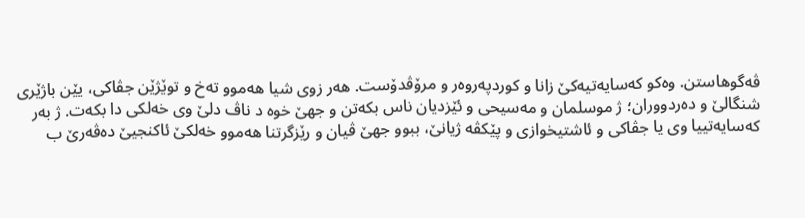ڤەگوھاستن. وەکو کەسایەتیەکێ زانا و کوردپەروەر و مرۆڤدۆست. ھەر زوی شیا ھەموو تەخ و توێژێن جڤاکی، یێن باژێری شنگالێ و دەردووران؛ ژ موسلمان و مەسیحی و ئێزدیان ناس بکەتن و جھێ خوە د ناڤ دلێ وی خەلکی دا بکەت. ژ بەر کەسایەتییا وی یا جڤاکی و ئاشتیخوازی و پێکڤە ژیانێ، ببوو جھێ ڤیان و رێزگرتنا ھەموو خەلکێ ئاکنجیێ دەڤەرێ ب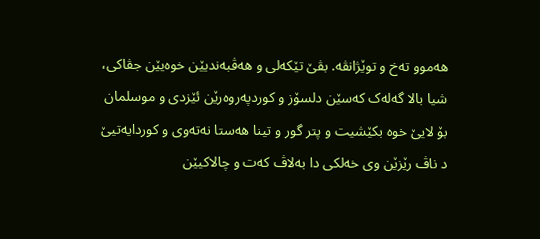ھەموو تەخ و توێژانڤە. بڤێ تێکەلی و ھەڤبەندیێن خوەیێن جڤاکی، شیا بالا گەلەک کەسێن دلسۆز و کوردپەروەرێن ئێزدی و موسلمان بۆ لایێ خوە بکێشیت و پتر گور و تینا ھەستا نەتەوی و کوردایەتیێ د ناڤ رێزێن وی خەلکی دا بەلاڤ کەت و چالاکیێن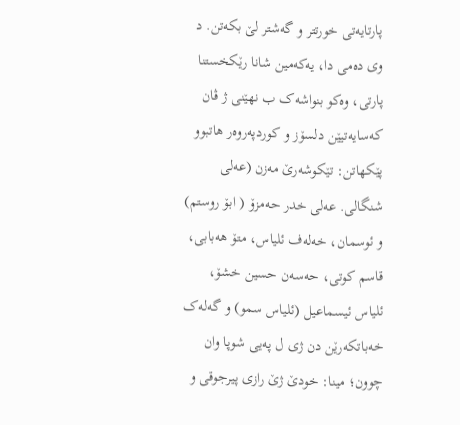پارتایەتی خورتتر و گەشتر لێ بکەتن. د وی دەمی دا، یەکەمین شانا رێکخستنا پارتی، وەکو بنواشەک ب نھێنی ژ ڤان کەسایەتیێن دلسۆز و کوردپەروەر ھاتبوو پێکھاتن: تێکوشەرێ مەزن (عەلی شنگالی. عەلی خدر حەمزۆ ( ابۆ روستم) و ئوسمان، خەلەف ئلیاس، متۆ ھەبابی، قاسم کوتی، حەسەن حسین خشۆ، ئلیاس ئیسماعیل (ئلیاس سمو) و گەلەک خەباتکەرێن دن ژی ل پەیی شوپا وان چوون؛ مینا: خودێ ژێ رازی پیرجوقی و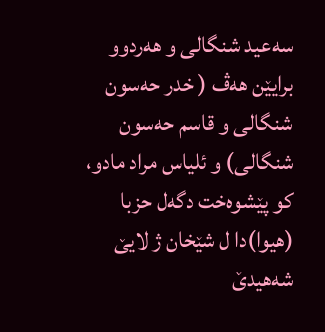سەعید شنگالی و ھەردوو برایێن ھەڤ ( خدر حەسون شنگالی و قاسم حەسون شنگالی) و ئلیاس مراد مادو، کو پێشوەخت دگەل حزبا (ھیوا)دا ل شێخان ژ لایێ شەھیدێ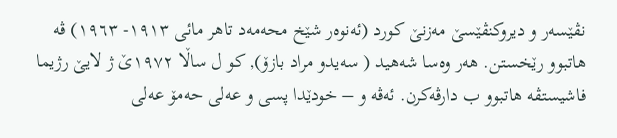نڤێسەر و دیروکنڤێسێ مەزنێ کورد (ئەنوەر شێخ محەمەد تاھر مائی ١٩١٣- ١٩٦٣) ڤە ھاتبوو رێخستن. ھەر وەسا شەھید ( سەیدو مراد بازۆ), کو ل ساڵا ١٩٧٢ێ ژ لایێ رژیما فاشیستڤە ھاتبوو ب دارڤەکرن. ئەڤە و – خودێدا پسی و عەلی حەمۆ عەلی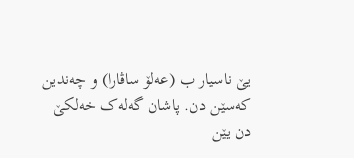یێ ناسیار ب (عەلۆ ساڤارا) و چەندین کەسێن دن. پاشان گەلەک خەلکێ دن یێن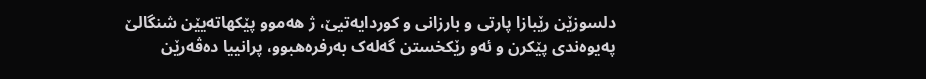دلسوزێن رێبازا پارتی و بارزانی و کوردایەتیێ، ژ ھەموو پێکھاتەیێن شنگالێ پەیوەندی پێکرن و ئەو رێکخستن گەلەک بەرفرەھبوو، پرانییا دەڤەرێن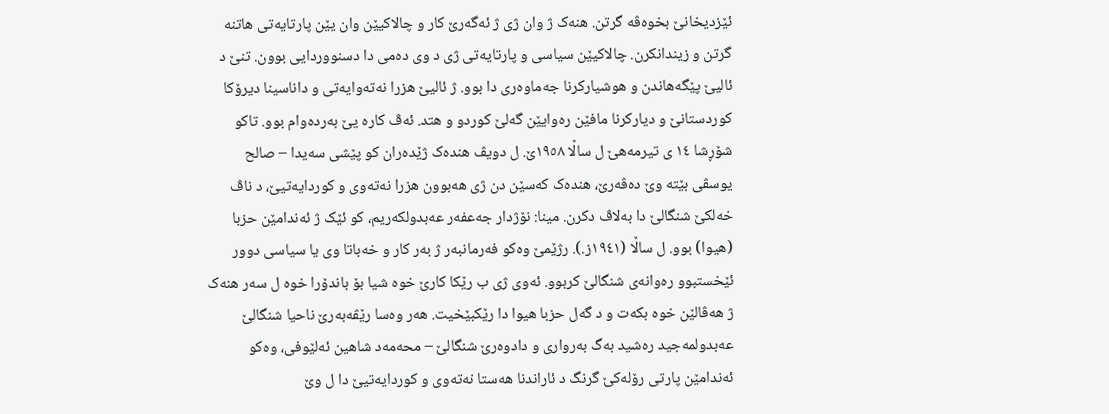ئێزدیخانێ بخوەڤە گرتن. ھنەک ژ وان ژی ژ ئەگەرێ کار و چالاکیێن وان یێن پارتایەتی ھاتنە گرتن و زیندانکرن. چالاکیێن سیاسی و پارتایەتی ژی د وی دەمی دا دسنووردایی بوون. تنێ د ئالیێ پێگەھاندن و ھوشیارکرنا جەماوەری دا بوو. ژ ئالیێ ھزرا نەتەوایەتی و داناسینا دیرۆکا کوردستانێ و دیارکرنا مافێن رەوایێن گەلێ کوردو و ھتد. ئەڤ کارە یێ بەردەوام بوو. تاکو شۆڕشا ١٤ ی تیرمەھێ ل ساڵا ١٩٥٨ێ. ل دویڤ ھندەک ژێدەران کو پێشی سەیدا – صالح یوسڤی بێتە وێ دەڤەرێ، ھندەک کەسێن دن ژی ھەبوون ھزرا نەتەوی و کوردایەتیێ، د ناڤ خەلکێ شنگالێ دا بەلاڤ دکرن. مینا: نۆژدار جەعفەر عەبدولکەریم، کو ئێک ژ ئەندامێن حزبا (ھیوا) بوو. ل ساڵا (١٩٤١ز.). رژێمێ وەکو فەرمانبەر ژ بەر کار و خەباتا وی یا سیاسی دوور ئێخستبوو رەوانەی شنگالێ کربوو. ئەوی ژی ب رێکا کارێ خوە شیا بۆ باندۆرا خوە ل سەر ھنەک ژ ھەڤالێن خوە بکەت و د گەل حزبا ھیوا دا رێکبێخیت. ھەر وەسا رێڤەبەرێ ناحیا شنگالێ عەبدولمەجید رەشید بەگ بەرواری و دادوەرێ شنگالێ – محەمەد شاھین ئەلێوفی، وەکو ئەندامێن پارتی رۆلەکێ گرنگ د ئاراندنا ھەستا نەتەوی و کوردایەتیێ دا ل وێ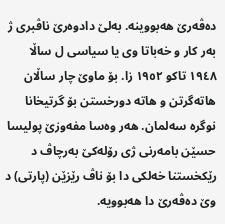دەڤەرێ ھەبووینە. بەلێ دادوەرێ ناڤبری ژ بەر کار و خەباتا وی یا سیاسی ل ساڵا ١٩٤٨ تاکو ١٩٥٢ زا. بۆ ماوێ چار ساڵان ھاتەگرتن و ھاتە دورخستن بۆ گرتیخانا نوگرە سەلمان. ھەر وەسا مفەوزێ پولیسا حسێن بامەرنی ژی رۆلەکێ بەرچاڤ د رێکخستنا خەلکی دا بۆ ناڤ رێزێن (پارتی) د وێ دەڤەرێ دا ھەبوویە.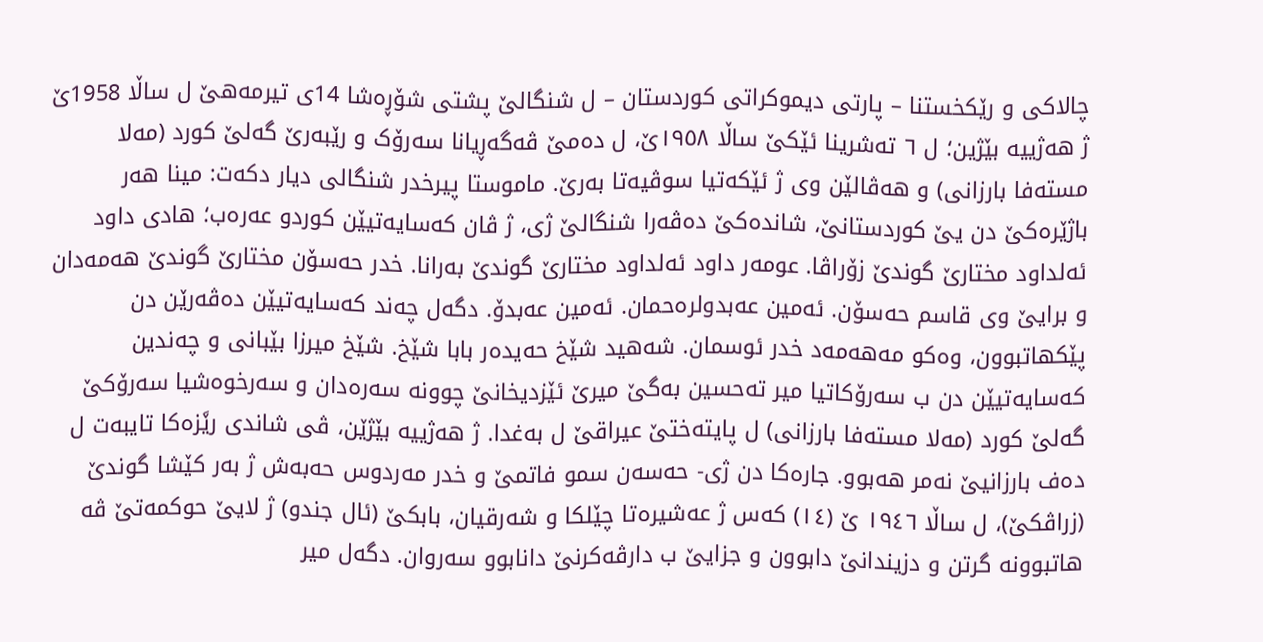چالاکی و رێکخستنا – پارتی دیموکراتی کوردستان – ل شنگالێ پشتی شۆڕەشا 14ی تیرمەھێ ل ساڵا 1958ێ
ژ ھەژییە بێژین؛ ل ٦ تەشرینا ئێکێ ساڵا ١٩٥٨ێ، ل دەمێ ڤەگەڕیانا سەرۆک و رێبەرێ گەلێ کورد (مەلا مستەفا بارزانی) و ھەڤالێن وی ژ ئێکەتیا سوڤیەتا بەرێ. ماموستا پیرخدر شنگالی دیار دکەت: مینا ھەر باژێرەکێ دن یێ کوردستانێ، شاندەکێ دەڤەرا شنگالێ ژی، ژ ڤان کەسایەتیێن کوردو عەرەب؛ ھادی داود ئەلداود مختارێ گوندێ زۆراڤا. عومەر داود ئەلداود مختارێ گوندێ بەرانا. خدر حەسۆن مختارێ گوندێ ھەمەدان و برایێ وی قاسم حەسۆن. ئەمین عەبدولرەحمان. ئەمین عەبدۆ. دگەل چەند کەسایەتیێن دەڤەرێن دن پێکھاتبوون، وەکو مەھەمەد خدر ئوسمان. شەھید شێخ حەیدەر بابا شێخ. شێخ میرزا بێبانی و چەندین کەسایەتیێن دن ب سەرۆکاتیا میر تەحسین بەگێ میرێ ئێزدیخانێ چوونە سەرەدان و سەرخوەشیا سەرۆکێ گەلێ کورد (مەلا مستەفا بارزانی) ل پایتەختێ عیراقێ ل بەغدا. ژ ھەژییە بێژێن، ڤی شاندی رێَزەکا تایبەت ل دەف بارزانیێ نەمر ھەبوو. جارەکا دن ژی- حەسەن سمو فاتمێ و خدر مەردوس حەبەش ژ بەر کێشا گوندێ (زراڤکێ)، ل ساڵا ١٩٤٦ ێ (١٤) کەس ژ عەشیرەتا چێلکا و شەرقیان، بابکێ (ئال جندو) ژ لایێ حوکمەتێ ڤە ھاتبوونە گرتن و دزیندانێ دابوون و جزایێ ب دارڤەکرنێ دانابوو سەروان. دگەل میر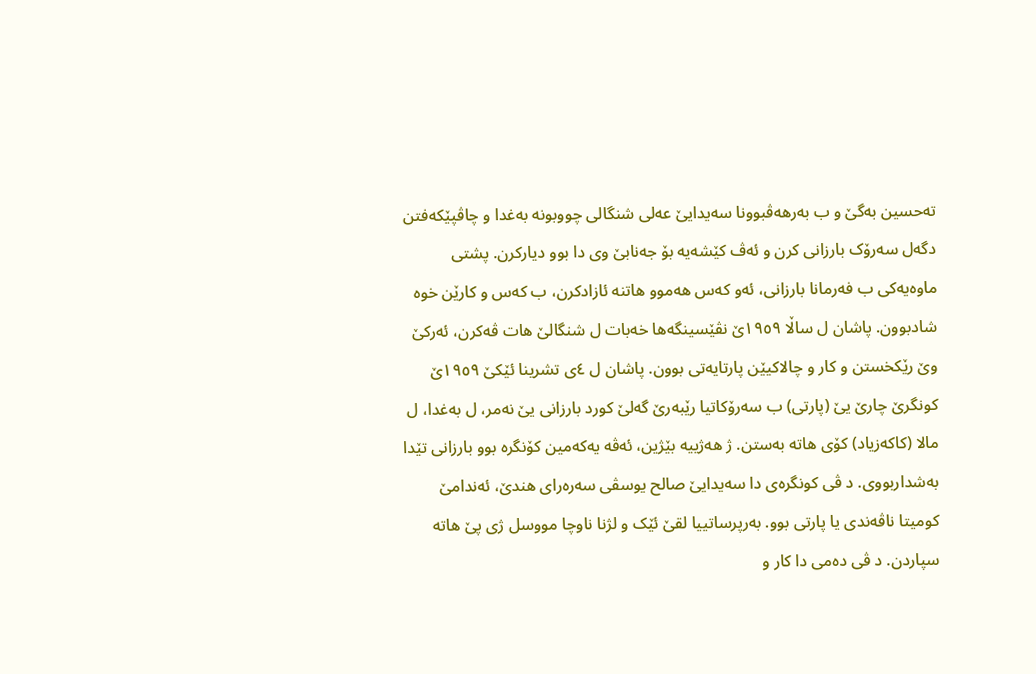تەحسین بەگێ و ب بەرھەڤبوونا سەیدایێ عەلی شنگالی چووبونە بەغدا و چاڤپێکەفتن دگەل سەرۆک بارزانی کرن و ئەڤ کێشەیە بۆ جەنابێ وی دا بوو دیارکرن. پشتی ماوەیەکی ب فەرمانا بارزانی، ئەو کەس ھەموو ھاتنە ئازادکرن، ب کەس و کارێن خوە شادبوون. پاشان ل ساڵا ١٩٥٩ێ نڤێسینگەھا خەبات ل شنگالێ ھات ڤەکرن، ئەرکێ وێ رێکخستن و کار و چالاکیێن پارتایەتی بوون. پاشان ل ٤ی تشرینا ئێکێ ١٩٥٩ێ کونگرێ چارێ یێ (پارتی) ب سەرۆکاتیا رێبەرێ گەلێ کورد بارزانی یێ نەمر، ل بەغدا، ل مالا (کاکەزیاد) کۆی ھاتە بەستن. ژ ھەژییە بێژین، ئەڤە یەکەمین کۆنگرە بوو بارزانی تێدا بەشداربووی. د ڤی کونگرەی دا سەیدایێ صالح یوسڤی سەرەرای ھندێ، ئەندامێ کومیتا ناڤەندی یا پارتی بوو. بەرپرساتییا لقێ ئێک و لژنا ناوچا مووسل ژی پێ ھاتە سپاردن. د ڤی دەمی دا کار و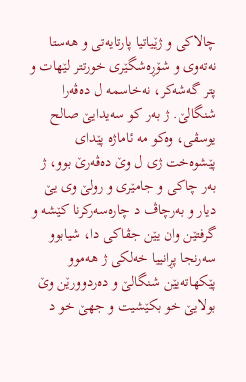چالاکی و ژێیاتیا پارتایەتی و ھەستا نەتەوی و شۆڕەشگێری خورتتر لێھات و پتر گەشەکر، نەخاسمە ل دەڤەرا شنگالێ. ژ بەر کو سەیدایێ صالح یوسڤی، وەکو مە ئاماژە پێدای پێشوەخت ژی ل وێ دەڤەرێ بوو، ژ بەر چاکی و جامێری و رولێ وی یێ دیار و بەرچاڤ د چارەسەرکرنا کێشە و گرفتێن وان یێن جڤاکی دا، شیابوو سەرنجا پڕانییا خەلکی ژ ھەموو پێکھاتەیێن شنگالێ و دەردوورێن وێ بولایێ خو بکێشیت و جھێ خو د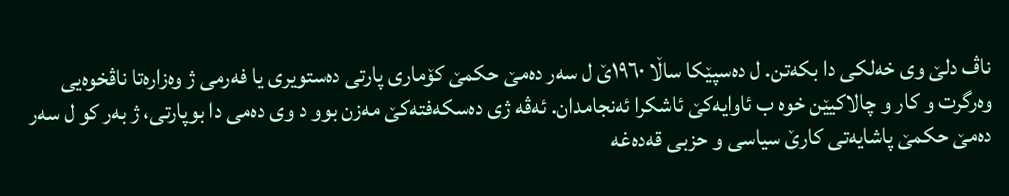ناڤ دلێ وی خەلکی دا بکەتن. ل دەسپێکا ساڵا ١٩٦٠ێ ل سەر دەمێ حکمێ کۆماری پارتی دەستویری یا فەرمی ژ وەزارەتا ناڤخوەیی وەرگرت و کار و چالاکیێن خوە ب ئاوایەکێ ئاشکرا ئەنجامدان. ئەڤە ژی دەسکەفتەکێ مەزن بوو د وی دەمی دا بوپارتی، ژ بەر کو ل سەر دەمێ حکمێ پاشایەتی کارێ سیاسی و حزبی قەدەغە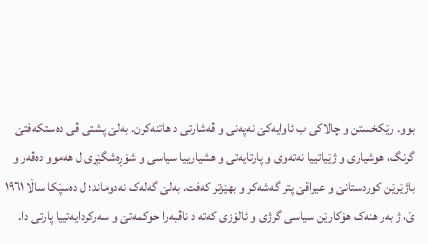بوو. رێکخستن و چالاکی ب ئاوایەکێ نەپەنی و ڤەشارتی د ھاتنەکرن. بەلێ پشتی ڤی دەستکەفتێ گرنگ، ھوشیاری و ژێیاتییا نەتەوی و پارتایەتی و ھشیارییا سیاسی و شۆڕەشگێڕی ل ھەموو دەڤەر و باژێرێن کوردستانێ و عیراقێ پتر گەشەکر و بھێزتر کەفت. بەلێ گەلەک نەدوماند؛ ل دەسپَکا ساڵا ١٩٦١ ێ، ژ بەر ھنەک ھۆکارێن سیاسی گرژی و ئالۆزی کەتە د ناڤبەرا حوکمەتێ و سەرکردایەتییا پارتی دا.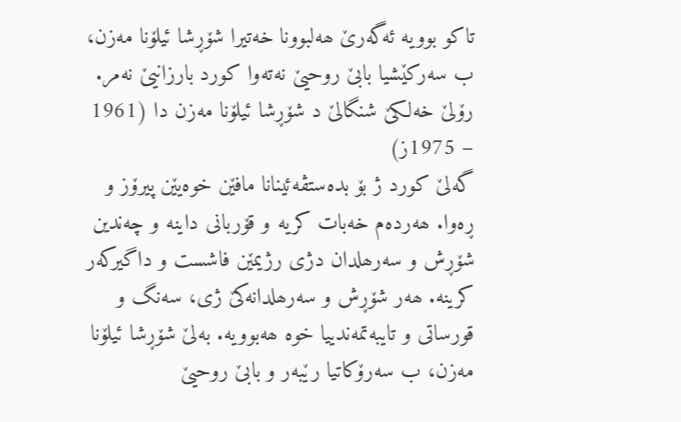تاکو بوویە ئەگەرێ ھەلبوونا خەتیرا شۆڕشا ئیلۆنا مەزن، ب سەرکێشیا بابێ روحیێ نەتەوا کورد بارزانیێ نەمر.
رۆلێ خەلکێ شنگالێ د شۆڕشا ئیلۆنا مەزن دا (1961 – 1975ز)
گەلێ کورد ژ بۆ بدەستڤەئینانا مافێن خوەیێن پیرۆز و ڕەوا. ھەردەم خەبات کریە و قۆربانی داینە و چەندین شۆڕش و سەرھلدان دژی رژیمێن فاشست و داگیرکەر کرینە. ھەر شۆڕش و سەرھلدانەکێ ژی، سەنگ و قورساتی و تایبەتمەندییا خوە ھەبوویە. بەلێ شۆڕشا ئیلۆنا مەزن، ب سەرۆکاتیا رێبەر و بابێ روحیێ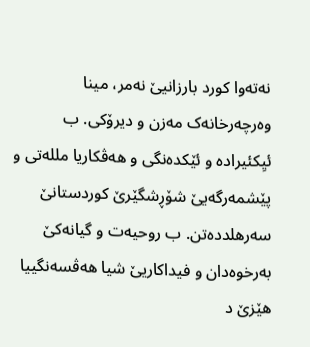نەتەوا کورد بارزانیێ نەمر، مینا وەرچەرخانەک مەزن و دیرۆکی. ب ئیِکئیرادە و ئێکدەنگی و ھەڤکاریا مللەتی و پێشمەرگەیێ شۆڕشگێرێ کوردستانێ سەرھلددەتن. ب روحیەت و گیانەکێ بەرخوەدان و فیداکاریێ شیا ھەڤسەنگییا ھێزێ د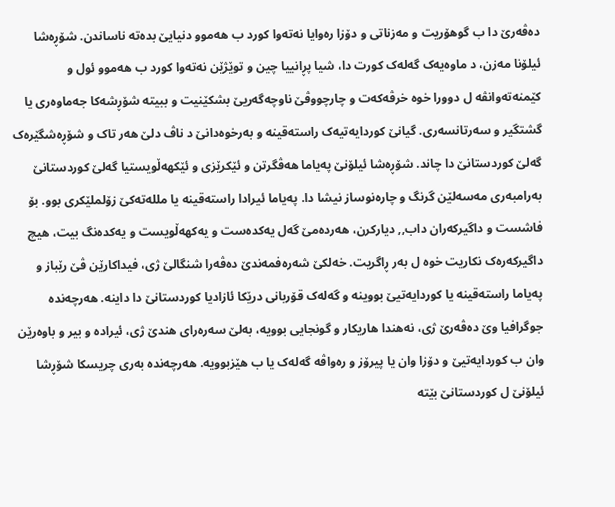دەڤەرێ دا ب گوھۆریت و مەزناتی و دۆزا رەوایا نەتەوا کورد ب ھەموو دنیایێ بدەتە ناساندن. شۆڕەشا ئیلۆنا مەزن، د ماوەیەک گەلەک کورت دا، شیا پڕانییا چین و توێژێن نەتەوا کورد ب ھەموو ئول و کێمنەتەوانڤە ل دوورا خوە خرڤەکەت و چارچووڤێ ناوچەگەریێ بشکێنیت و ببیتە شۆڕشەکا جەماوەری یا گشتگیر و سەرتانسەری. گیانێ کوردایەتیەک راستەقینە و بەرخوەدانێ د ناڤ دلێ ھەر تاک و شۆڕەشگێرەک گەلێ کوردستانێ دا چاند. شۆڕەشا ئیلۆنێ پەیاما ھەڤگرتن و ئێکرێزی و ئێکھەڵویستیا گەلێ کوردستانێ بەرامبەری مەسەلێن گرنگ و چارەنوساز نیشا دا. پەیاما ئیرادا راستەقینە یا مللەتەکێ زۆلملێکری بوو. بۆ فاشست و داگیرکەران داب,, دیارکرن، ھەردەمێ گەل یەکدەست و یەکھەڵویست و یەکدەنگ بیت، ھیچ داگیرکەرەک نکاریت خوە ل بەر ڕاگریت. خەلکێ شەرەفمەندێ دەڤەرا شنگالێ ژی، فیداکارێن ڤێ رێباز و پەیاما راستەقینە یا کوردایەتیێ بووینە و گەلەک قۆربانی درێکا ئازادیا کوردستانێ دا داینە. ھەرچەندە جوگرافیا وێ دەڤەرێ ژی، نەھندا ھاریکار و گونجایی بوویە، بەلێ سەرەرای ھندێ ژی، ئیرادە و بیر و باوەرێن وان ب کوردایەتیێ و دۆزا وان یا پیرۆز و رەواڤە گەلەک یا ب ھێزبوویە. ھەرچەندە بەری چریسکا شۆڕشا ئیلۆنێ ل کوردستانێ بێتە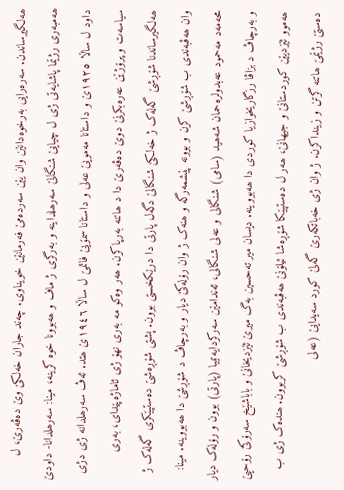ھەلگیرساندن. سەرەرایی بەرخوەدانێن وان یێن سەردەمێ فەرمانێن خویناوی. چەند جاران خەلکێ وێ دەڤەرێ، ل ھەمبەری رژێما پاشایەتی ژی ل چیایێ شنگالێ سەرھلداینە و بەرگری ژ ماف و ھەبوونا خوە کرینە، مینا: سەرھلدانا- داودێ داود ل ساڵا ١٩٢٥ێ و داستانا مەمویێ عەلی و داستانا سمۆیێ فاتمێ ل ساڵا ١٩٤٦ێ ھتد. ئەڤ سەرھلدانە ژی دژی سیاسەت و پرۆژێن عەرەبکرنێ دوێ دەڤەرێ دا د ھاتنە بەرپاکرن. ھەر وەکو مە بەری نھۆ ژی ئاماژەپێدای، بەری ھەلگیرساندنا شۆڕشێ گەلەک ژ خەلکێ شنگالێ دگەل پارتی دا درێکخستی بوون. پشتی شۆڕەشێ دەستپێکری گەلەک ژ وان ھەڤبەندی ب شۆڕشێ کرن و بوونە پێشمەرگە و ھنەک ژ وان رۆلەکێ دیار و بەرچاڤ د شۆڕشێ دا ھەبووینە. مینا: محەمەد مەحمود عەبدولرەحمان شەھید (سامی) شنگالی و عەلی شنگالی، ئەندامێن سەرکردایەتییا (پارتی) بوون و رۆلەک دیار و بەرچاڤ د بزاڤا رزگاریخوازیا کوردی دا ھەبووینە. دیسان میر تەحسین بەگ میرێ ئێزدیخانێ و باباشێخ سەرۆکێ رۆحیێ ھەموو ئێزدیێن کوردستانێ و جیھانێ، ھەر ل دەستپێکا شۆڕەشا ئیلۆنێ ھەڤبەندی ب شۆڕشێ کربوون. ھندەک ژی ب دەستێ رژێمێ ھاتنە گرتن و زینداکرن. ژ وان ژی خەباتکەرێ گەلێ کورد سەیدایێ (عەلی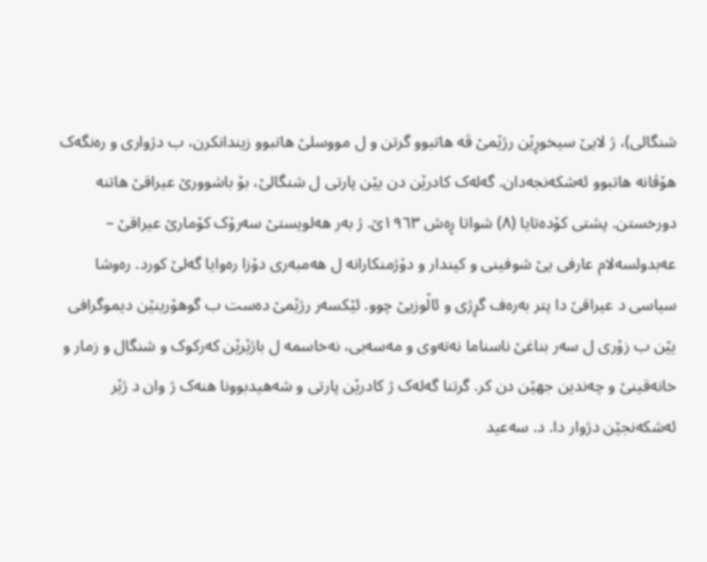شنگالی)، ژ لایێ سیخوڕێن رژێمێ ڤە ھاتبوو گرتن و ل مووسلێ ھاتبوو زیندانکرن، ب دژواری و رەنگەک ھۆڤانە ھاتبوو ئەشکەنجەدان. گەلەک کادرێن دن یێن پارتی ل شنگالێ، بۆ باشوورێ عیراقێ ھاتنە دورخستن. پشتی کۆدەتایا (٨) شواتا ڕەش ١٩٦٣ێ. ژ بەر ھەلویستێ سەرۆک کۆمارێ عیراقێ – عەبدولسەلام عارفی یێ شوفینی و کیندار و دۆژمنکارانە ل ھەمبەری دۆزا رەوایا گەلێ کورد. رەوشا سیاسی د عیراقێ دا پتر بەرەف گڕژی و ئاڵوزیێ چوو. ئێکسەر رژێمێ دەست ب گوھۆرینێن دیموگرافی یێن ب زۆری ل سەر بناغێ ناسناما نەتەوی و مەسەبی، نەخاسمە ل باژێرێن کەرکوک و شنگال و زمار و خانەقینێ و چەندین جھێن دن کر. گرتنا گەلەک ژ کادرێن پارتی و شەھیدبوونا ھنەک ژ وان د ژێر ئەشکەنجێن دژوار دا. د. سەعید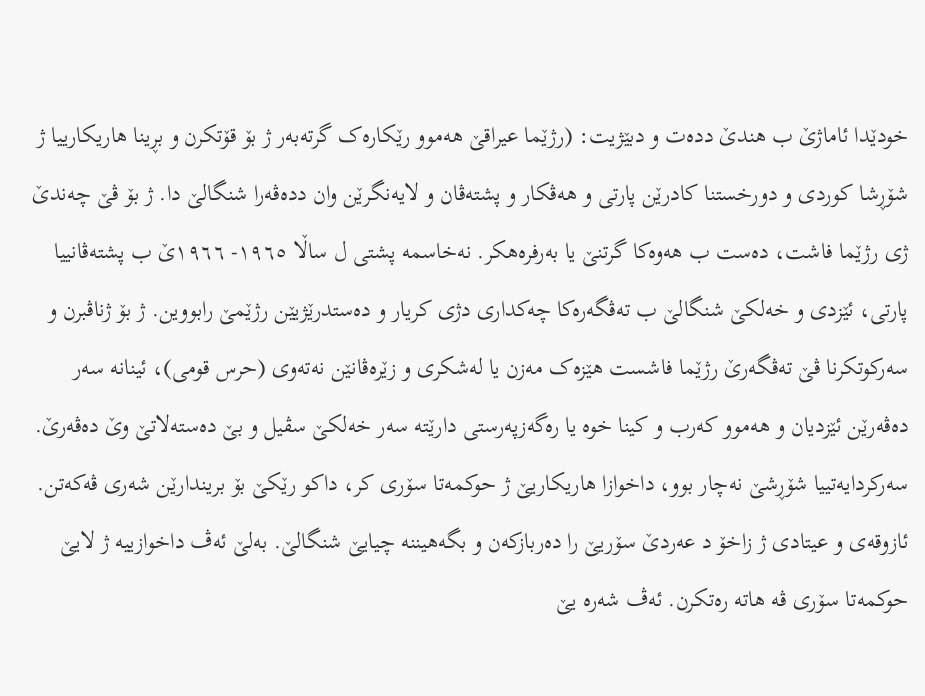خودێدا ئاماژێ ب ھندێ ددەت و دبێژیت: (رژێما عیراقێ ھەموو رێکارەک گرتەبەر ژ بۆ قۆتکرن و بڕینا ھاریکارییا ژ شۆڕشا کوردی و دورخستنا کادرێن پارتی و ھەڤکار و پشتەڤان و لایەنگرێن وان ددەڤەرا شنگالێ دا. ژ بۆ ڤێ چەندێ ژی رژێما فاشت، دەست ب ھەوەکا گرتنێ یا بەرفرەھکر. نەخاسمە پشتی ل ساڵا ١٩٦٥- ١٩٦٦ێ ب پشتەڤانییا پارتی، ئێزدی و خەلکێ شنگالێ ب تەڤگەرەکا چەکداری دژی کریار و دەستدرێژیێن رژێمێ رابووین. ژ بۆ ژناڤبرن و سەرکوتکرنا ڤێ تەڤگەرێ رژێما فاشست ھێزەک مەزن یا لەشکری و زێرەڤانێن نەتەوی (حرس قومی)، ئینانە سەر دەڤەرێن ئێزدیان و ھەموو کەرب و کینا خوە یا رەگەزپەرستی دارێتە سەر خەلکێ سڤیل و بێ دەستەلاتێ وێ دەڤەرێ. سەرکردایەتییا شۆڕشێ نەچار بوو، داخوازا ھاریکاریێ ژ حوکمەتا سۆری کر، داکو رێکێ بۆ بریندارێن شەری ڤەکەتن. ئازوقەی و عیتادی ژ زاخۆ د عەردێ سۆریێ را دەربازکەن و بگەھیننە چیایێ شنگالێ. بەلێ ئەڤ داخوازییە ژ لایێ حوکمەتا سۆری ڤە ھاتە رەتکرن. ئەڤ شەرە یێ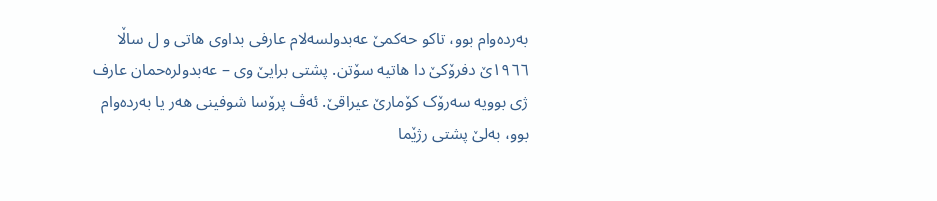بەردەوام بوو، تاکو حەکمێ عەبدولسەلام عارفی بداوی ھاتی و ل ساڵا ١٩٦٦ێ دفرۆکێ دا ھاتیە سۆتن. پشتی برایێ وی – عەبدولرەحمان عارف ژی بوویە سەرۆک کۆمارێ عیراقێ. ئەڤ پرۆسا شوفینی ھەر یا بەردەوام بوو، بەلێ پشتی رژێما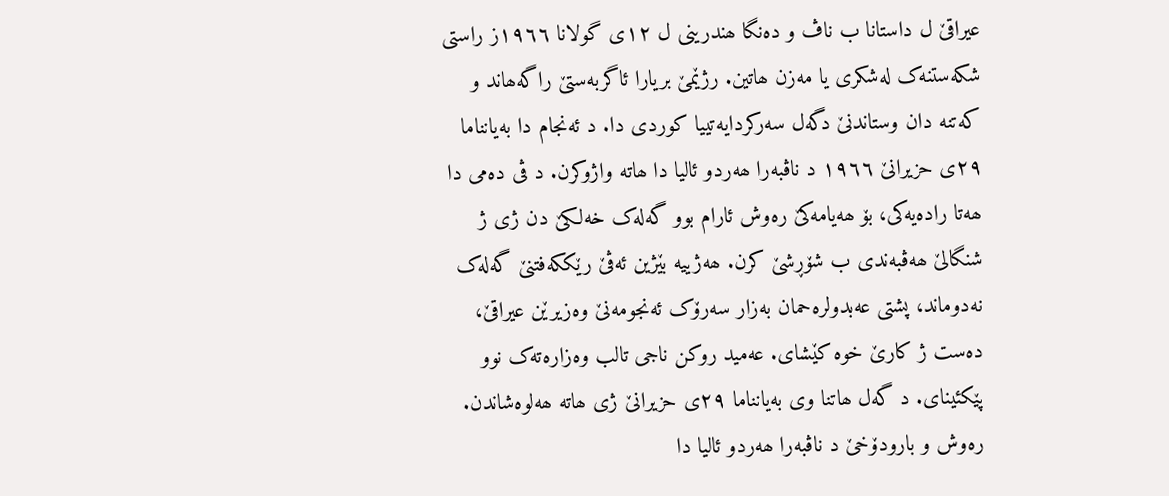عیراقێ ل داستانا ب ناڤ و دەنگا ھندرینی ل ١٢ی گولانا ١٩٦٦ز راستی شکەستنەک لەشکری یا مەزن ھاتین. رژێمێ بریارا ئاگربەستێ راگەھاند و کەتنە دان وستاندنێ دگەل سەرکردایەتییا کوردی دا. د ئەنجام دا بەیانناما ٢٩ی حزیرانێ ١٩٦٦ د ناڤبەرا ھەردو ئالیا دا ھاتە واژوکرن. د ڤی دەمی دا ھەتا رادەیەکی، بۆ ھەیامەکێ رەوش ئارام بوو گەلەک خەلکێ دن ژی ژ شنگالێ ھەڤبەندی ب شۆڕشێ کرن. ھەژییە بێژین ئەڤێ رێککەفتنێ گەلەک نەدوماند، پشتی عەبدولرەحمان بەزار سەرۆک ئەنجومەنێ وەزیرێن عیراقێ، دەست ژ کارێ خوە کێشای. عەمید روکن ناجی تالب وەزارەتەک نوو پێکئینای. د گەل ھاتنا وی بەیانناما ٢٩ی حزیرانێ ژی ھاتە ھەلوەشاندن. رەوش و بارودۆخێ د ناڤبەرا ھەردو ئالیا دا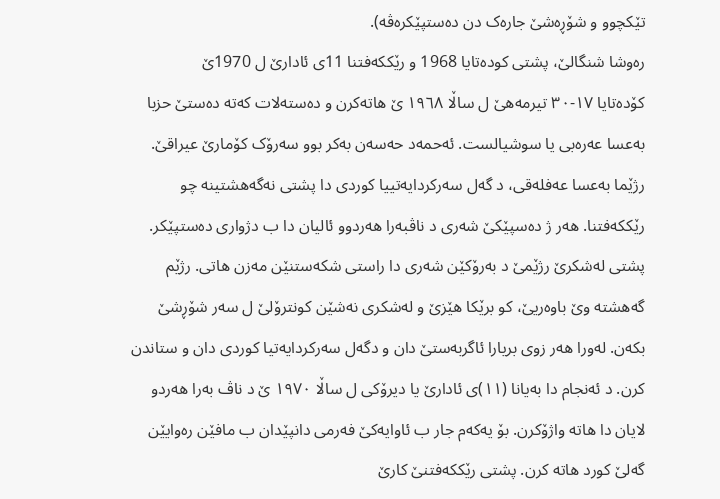تێکچوو و شۆڕەشێ جارەک دن دەستپێکرەڤە).
رەوشا شنگالێ، پشتی کودەتایا 1968 و رێککەفتنا 11ی ئادارێ ل 1970ێ
کۆدەتایا ١٧-٣٠ تیرمەھێ ل ساڵا ١٩٦٨ ێ ھاتەکرن و دەستەلات کەتە دەستێ حزبا بەعسا عەرەبی یا سوشیالست. ئەحمەد حەسەن بەکر بوو سەرۆک کۆمارێ عیراقێ. رژێما بەعسا عەفلەقی، د گەل سەرکردایەتییا کوردی دا پشتی نەگەھشتینە چو رێککەفتنا. ھەر ژ دەسپێکێ شەری د ناڤبەرا ھەردوو ئالیان دا ب دژواری دەستپێکر. پشتی لەشکرێ رژێمێ د بەرۆکێن شەری دا راستی شکەستنێن مەزن ھاتی. رژێم گەھشتە وێ باوەریێ، کو برێکا ھێزێ و لەشکری نەشێن کونترۆلێ ل سەر شۆڕشێ بکەن. لەورا ھەر زوی بریارا ئاگربەستێ دان و دگەل سەرکردایەتیا کوردی دان و ستاندن کرن. د ئەنجام دا بەیانا (١١)ی ئادارێ یا دیرۆکی ل ساڵا ١٩٧٠ ێ د ناڤ بەرا ھەردو لایان دا ھاتە واژۆکرن. بۆ یەکەم جار ب ئاوایەکێ فەرمی دانپێدان ب مافێن رەوایێن گەلێ کورد ھاتە کرن. پشتی رێککەفتنێ کارێ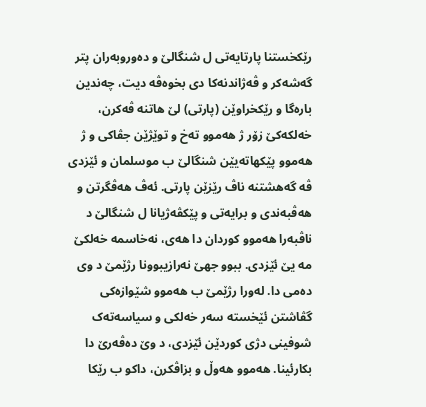رێکخستنا پارتایەتی ل شنگالێ و دەوروبەران پتر گەشەکر و ڤەژاندنەکا دی بخوەڤە دیت، چەندین بارەگا و رێکخراوێن (پارتی) لێ ھاتنە ڤەکرن، خەلکەکێ زۆر ژ ھەموو تەخ و توێژێن جڤاکی و ژ ھەموو پێکھاتەیێن شنگالێ ب موسلمان و ئێزدی ڤە گەھشتنە ناڤ رێزێن پارتی. ئەڤ ھەڤگرتن و ھەڤبەندی و برایەتی و پێکڤەژیانا ل شنگالێ د ناڤبەرا ھەموو کوردان دا ھەی، نەخاسمە خەلکێ مە یێ ئێزدی. ببوو جھێ نەرازیبوونا رژێمێ د وی دەمی دا. لەورا رژێمێ ب ھەموو شێوازەکی گڤاشتن ئێخستە سەر خەلکی و سیاسەتەک شوفینی دژی کوردێن ئێزدی، د وێ دەڤەرێ دا بکارئینا. ھەموو ھەوڵ و بزاڤکرن، داکو ب رێکا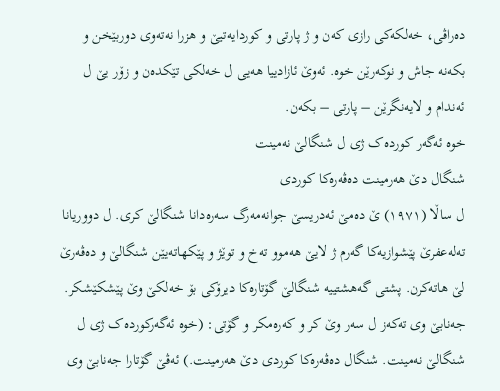دەراڤی، خەلکەکی رازی کەن و ژ پارتی و کوردایەتیێ و ھزرا نەتەوی دوربێخن و بکەنە جاش و نوکەرێن خوە. ئەوێ ئازادییا ھەیی ل خەلکی تێکدەن و زۆر یێ ل ئەندام و لایەنگرێن – پارتی – بکەن.
خوە ئەگەر کوردەک ژی ل شنگالێ نەمینت
شنگال دێ ھەرمینت دەڤەرەکا کوردی
ل ساڵا (١٩٧١) ێ دەمێ ئەدریسێ جوانەمەرگ سەرەدانا شنگالێ کری. ل دووریانا تەلەعفرێ پێشوازیەکا گەرم ژ لایێ ھەموو تەخ و توێژ و پێکھاتەیێن شنگالێ و دەڤەرێ لێ ھاتەکرن. پشتی گەھشتییە شنگالێ گۆتارەکا دیرۆکی بۆ خەلکێ وێ پێشکێشکر. جەنابێ وی تەکەز ل سەر وێ کر و کەرەمکر و گۆتی: (خوە ئەگەرکوردەک ژی ل شنگالێ نەمینت. شنگال دەڤەرەکا کوردی دێ ھەرمینت.) ئەڤێ گۆتارا جەنابێ وی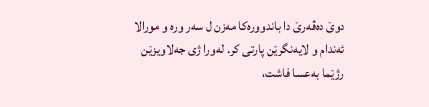دوێ دەڤەرێ دا باندوورەکا مەزن ل سەر ورە و مورالا ئەندام و لایەنگرێن پارتی کر. لەورا ژی جەلاویزێن رژێما بەعسا فاشت،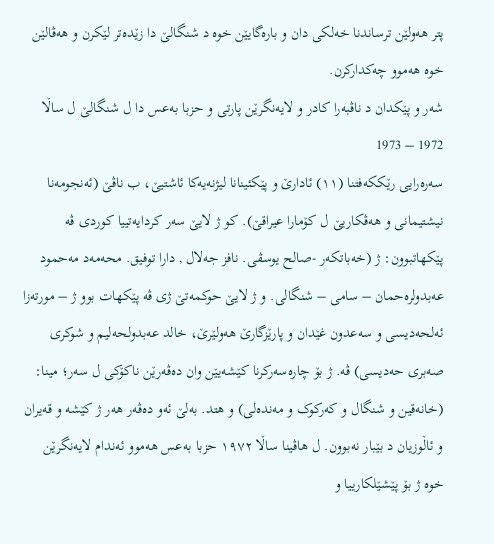پتر ھەولێن ترساندنا خەلکی دان و بارەگایێن خوە د شنگالێ دا زێدەتر لێکرن و ھەڤالێن خوە ھەموو چەکدارکرن.
شەر و پێکدان د ناڤبەرا کادر و لایەنگرێن پارتی و حزبا بەعس دا ل شنگالێ ل ساڵا 1972 – 1973
سەرەرایی رێککەفتنا (١١) ئادارێ و پێکئینانا لیژنەیەکا ئاشتیێ، ب ناڤێ (ئەنجومەنا نیشتیمانی و ھەڤکاریێ ل کۆمارا عیراقێ). کو ژ لایێ سەر کردایەتییا کوردی ڤە پێکھاتبوون: ژ (خەباتکەر -صالح یوسڤی. نافز جەلال , دارا توفیق. محەمەد مەحمود عەبدولرەحمان – سامی – شنگالی. و ژ لایێ حوکمەتێ ژی ڤە پێکھات بوو ژ – مورتەزا ئەلحەدیسی و سەعدون غێدان و پارێزگارێ ھەولێرێ، خالد عەبدولحەلیم و شوکری صەبری حەدیسی) ڤە. ژ بۆ چارەسەرکرنا کێشەیێن وان دەڤەرێن ناکۆکی ل سەر؛ مینا: (خانەقین و شنگال و کەرکوک و مەندەلی) و ھتد. بەلێ ئەو دەڤەر ھەر ژ کێشە و قەیران و ئاڵوزیان د بێبار نەبوون. ل ھاڤینا ساڵا ١٩٧٢ حزبا بەعس ھەموو ئەندام لایەنگرێن خوە ژ بۆ پێشێلکارییا و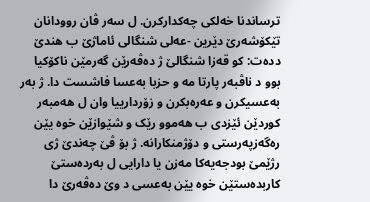ترساندنا خەلکی چەکدارکرن. ل سەر ڤان روودانان تێکۆشەرێ دێرین -عەلی شنگالی ئاماژێ ب ھندێ ددەت: کو قەزا شنگالێ ژ دەڤەرێن گەرمێن ناکۆکیا بوو د ناڤبەر پارتا مە و حزبا بەعسا فاشست دا. ژ بەر بەعسیکرن و عەرەبکرن و زۆردارییا وان ل ھەمبەر کوردێن ئێزدی ب ھەموو رێک و شێوازێن خوە یێن رەگەزپەرستی و دۆژمنکارانە. ژ بۆ ڤێ چەندێ ژی رژێمێ بودجەیەکا مەزن یا دارایی ل بەردەستێ کاربدەستێن خوە یێن بەعسی د وێ دەڤەرێ دا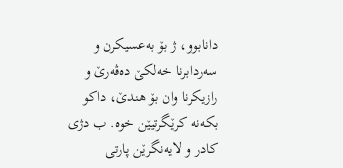دانابوو، ژ بۆ بەعسیکرن و سەردابرنا خەلکێ دەڤەرێ و رازیکرنا وان بۆ ھندێ، داکو بکەنە کرێگرتیێن خوە. ب دژی کادر و لایەنگرێن پارتی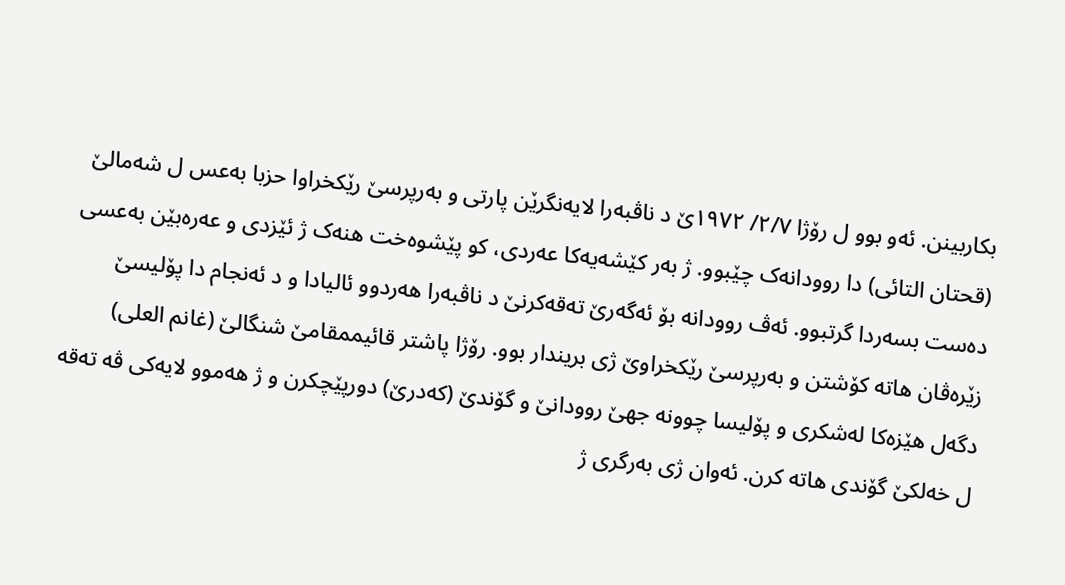بکاربینن. ئەو بوو ل رۆژا ٢/٧/ ١٩٧٢ێ د ناڤبەرا لایەنگرێن پارتی و بەرپرسێ رێکخراوا حزبا بەعس ل شەمالێ (قحتان التائی) دا روودانەک چێبوو. ژ بەر کێشەیەکا عەردی، کو پێشوەخت ھنەک ژ ئێزدی و عەرەبێن بەعسی دەست بسەردا گرتبوو. ئەڤ روودانە بۆ ئەگەرێ تەقەکرنێ د ناڤبەرا ھەردوو ئالیادا و د ئەنجام دا پۆلیسێ زێرەڤان ھاتە کۆشتن و بەرپرسێ رێکخراوێ ژی بریندار بوو. رۆژا پاشتر قائیممقامێ شنگالێ (غانم العلی) دگەل ھێزەکا لەشکری و پۆلیسا چوونە جھێ روودانێ و گۆندێ (کەدرێ) دورپێچکرن و ژ ھەموو لایەکی ڤە تەقە ل خەلکێ گۆندی ھاتە کرن. ئەوان ژی بەرگری ژ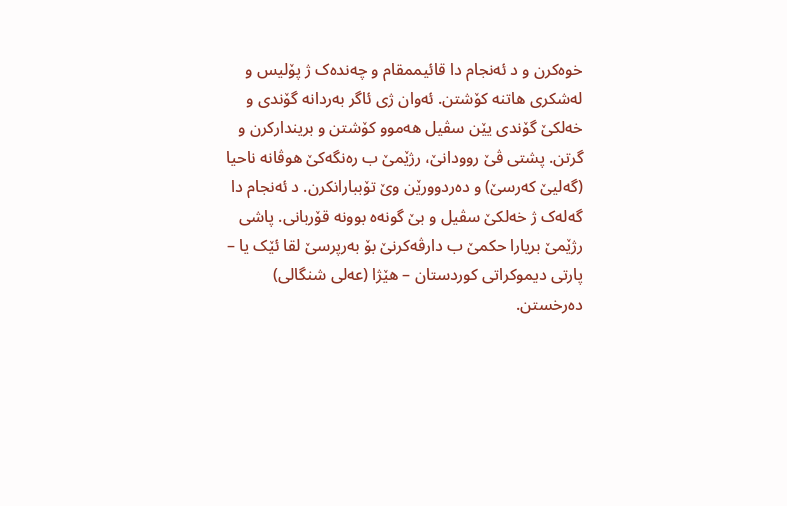خوەکرن و د ئەنجام دا قائیممقام و چەندەک ژ پۆلیس و لەشکری ھاتنە کۆشتن. ئەوان ژی ئاگر بەردانە گۆندی و خەلکێ گۆندی یێن سڤیل ھەموو کۆشتن و بریندارکرن و گرتن. پشتی ڤێ روودانێ، رژێمێ ب رەنگەکێ ھوڤانە ناحیا (گەلیێ کەرسێ) و دەردوورێن وێ تۆببارانکرن. د ئەنجام دا گەلەک ژ خەلکێ سڤیل و بێ گونەە بوونە قۆربانی. پاشی رژێمێ بریارا حکمێ ب دارڤەکرنێ بۆ بەرپرسێ لقا ئێک یا – پارتی دیموکراتی کوردستان – ھێژا (عەلی شنگالی) دەرخستن.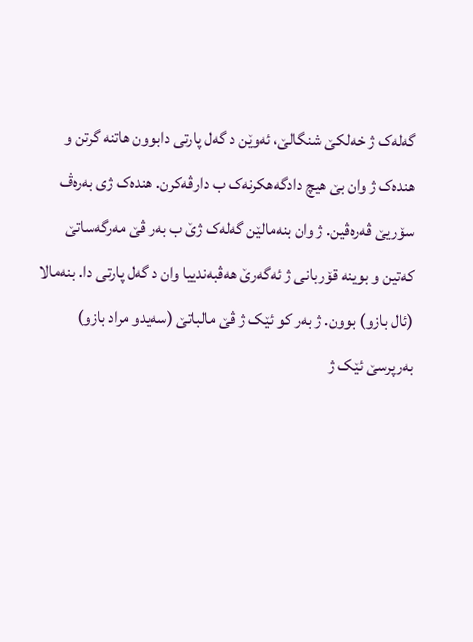گەلەک ژ خەلکێ شنگالێ، ئەوێن د گەل پارتی دابوون ھاتنە گرتن و ھندەک ژ وان بێ ھیچ دادگەھکرنەک ب دارڤەکرن. ھندەک ژی بەرەڤ سۆریێ ڤەرەڤین. ژ وان بنەمالێن گەلەک ژێ ب بەر ڤێ مەرگەساتێ کەتین و بوینە قۆربانی ژ ئەگەرێ ھەڤبەندییا وان د گەل پارتی دا. بنەمالا (ئال بازو) بوون. ژ بەر کو ئێک ژ ڤێ مالباتێ (سەیدو مراد بازو) بەرپرسێ ئێک ژ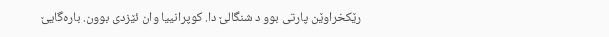رێکخراوێن پارتی بوو د شنگالێ دا. کوپرانییا وان ئێزدی بوون. بارەگایێ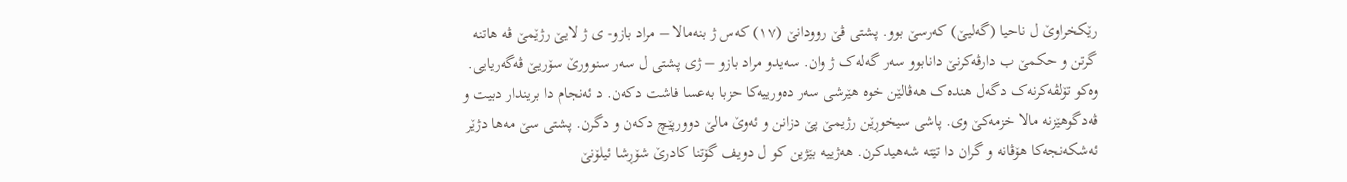رێکخراوێ ل ناحیا (گەلیێ) کەرسێ بوو. پشتی ڤێ روودانێ (١٧) کەس ژ بنەمالا – مراد بازو- ی ژ لایێ رژێمێ ڤە ھاتنە گرتن و حکمێ ب دارڤەکرنێ دانابوو سەر گەلەک ژ وان. سەیدو مراد بازو – ژی پشتی ل سەر سنوورێ سۆریێ ڤەگەریایی. وەکو تۆلڤەکرنەک دگەل ھندەک ھەڤالێن خوە ھێرشی سەر دەورییەکا حزبا بەعسا فاشت دکەن. د ئەنجام دا بریندار دبیت و ڤەدگوھێزنە مالا خزمەکێ وی. پاشی سیخوڕێن رژیمێ پێ دزانن و ئەوێ مالێ دوورپێچ دکەن و دگرن. پشتی سێ مەھا دژێر ئەشکەنجەکا ھۆڤانە و گران دا تێتە شەھیدکرن. ھەژییە بێژین کو ل دویف گۆتنا کادرێ شۆڕشا ئیلۆنێ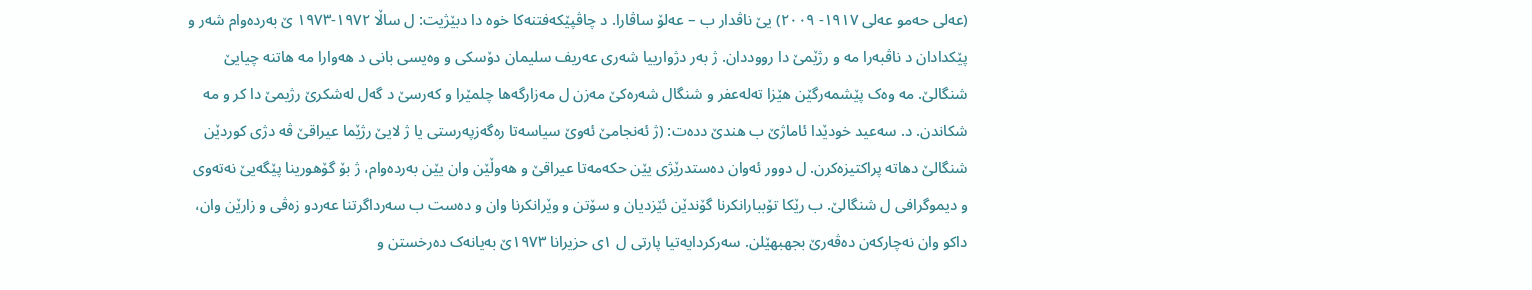(عەلی حەمو عەلی ١٩١٧- ٢٠٠٩) یێ ناڤدار ب – عەلۆ ساڤارا. د چاڤپێکەفتنەکا خوە دا دبێژیت: ل ساڵا ١٩٧٢-١٩٧٣ ێ بەردەوام شەر و پێکدادان د ناڤبەرا مە و رژێمێ دا رووددان. ژ بەر دژوارییا شەری عەریف سلیمان دۆسکی و وەیسی بانی د ھەوارا مە ھاتنە چیایێ شنگالێ. مە وەک پێشمەرگێن ھێزا تەلەعفر و شنگال شەرەکێ مەزن ل مەزارگەھا چلمێرا و کەرسێ د گەل لەشکرێ رژیمێ دا کر و مە شکاندن. د. سەعید خودێدا ئاماژێ ب ھندێ ددەت: (ژ ئەنجامێ ئەوێ سیاسەتا رەگەزپەرستی یا ژ لایێ رژێما عیراقێ ڤە دژی کوردێن شنگالێ دھاتە پراکتیزەکرن. ل دوور ئەوان دەستدرێژی یێن حکەمەتا عیراقێ و ھەوڵێن وان یێن بەردەوام، ژ بۆ گۆھورینا پێگەیێ نەتەوی و دیموگرافی ل شنگالێ. ب رێکا تۆببارانکرنا گۆندێن ئێزدیان و سۆتن و وێرانکرنا وان و دەست ب سەرداگرتنا عەردو زەڤی و زارێن وان، داکو وان نەچارکەن دەڤەرێ بجھبھێلن. سەرکردایەتیا پارتی ل ١ی حزیرانا ١٩٧٣ێ بەیانەک دەرخستن و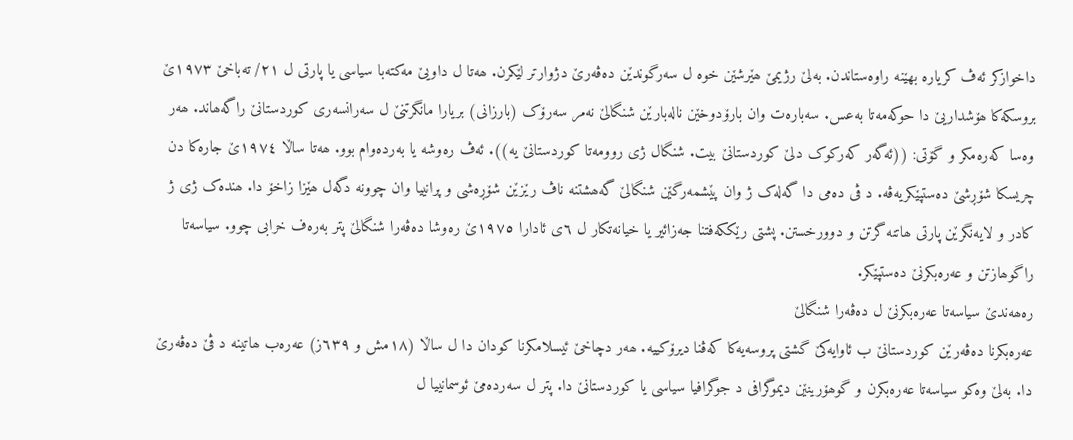داخوازکر ئەڤ کریارە بھێنە راوەستاندن. بەلێ رژیمێ ھێرشێن خوە ل سەرگوندێن دەڤەرێ دژوارتر لێکرن. ھەتا ل داویێ مەکتەبا سیاسی یا پارتی ل ٢١/ تەباخێ ١٩٧٣ێ بروسکەکا ھۆشداریێ دا حوکەمەتا بەعس. سەبارەت وان بارۆدوخێن نالەبارێن شنگالێ نەمر سەرۆک (بارزانی) بریارا مانگرتنێ ل سەرانسەری کوردستانێ راگەھاند. ھەر وەسا کەرەمکر و گۆتی: ((ئەگەر کەرکوک دلێ کوردستانێ بیت. شنگال ژی روومەتا کوردستانێ یە)). ئەڤ رەوشە یا بەردەوام بوو. ھەتا ساڵا ١٩٧٤ێ جارەکا دن چریسکا شۆڕشێ دەستپێکریەڤە. د ڤی دەمی دا گەلەک ژ وان پێشمەرگێن شنگالێ گەھشتنە ناڤ رێزێن شۆڕەشی و پرانییا وان چوونە دگەل ھێزا زاخۆ دا. ھندەک ژی ژ کادر و لایەنگرێن پارتی ھاتنە گرتن و دوورخستن. پشتی رێککەفتنا جەزائیر یا خیانەتکار ل ٦ی ئادارا ١٩٧٥ێ رەوشا دەڤەرا شنگالێ پتر بەرەف خرابی چوو. سیاسەتا راگوھازتن و عەرەبکرنێ دەستپێکر.
رەھەندێ سیاسەتا عەرەبکرنێ ل دەڤەرا شنگالێ
عەرەبکرنا دەڤەرێن کوردستانێ ب ئاوایەکێ گشتی پروسەیەکا کەڤنا دیرۆکییە. ھەر دچاخێ ئیسلامکرنا کودان دا ل ساڵا (١٨مش و ٦٣٩ز) عەرەب ھاتینە د ڤێ دەڤەرێ دا. بەلێ وەکو سیاسەتا عەرەبکرن و گوھۆرینێن دیموگرافی د جوگرافیا سیاسی یا کوردستانێ دا. پتر ل سەردەمێ ئوسمانییا ل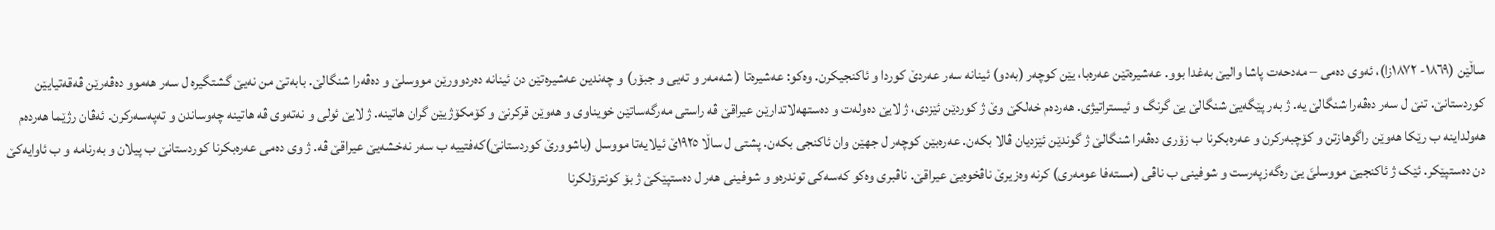ساڵێن (١٨٦٩- ١٨٧٢زا)، ئەوی دەمی – مەدحەت پاشا والیێ بەغدا بوو. عەشیرەتێن عەرەبا، یێن کوچەر (بەدو) ئینانە سەر عەردێ کوردا و ئاکنجیکرن. وەکو: عەشیرەتا ( شەمەر و تەیی و جبۆر) و چەندین عەشیرەتێن دن ئینانە دەردوورێن مووسلێ و دەڤەرا شنگالێ. بابەتێ من نەیێ گشتگیرە ل سەر ھەموو دەڤەرێن ڤەقەتیایێن کوردستانێ. تنێ ل سەر دەڤەرا شنگالێ یە. ژ بەر پێگەیێ شنگالێ یێ گرنگ و ئیستراتیژی. ھەردەم خەلکێ وێ ژ کوردێن ئێزدی، ژ لایێ دەولەت و دەستھەلاتدارێن عیراقێ ڤە راستی مەرگەساتێن خویناوی و ھەوێن قرکرنێ و کۆمکۆژیێن گران ھاتینە. ژ لایێ ئولی و نەتەوی ڤە ھاتینە چەوساندن و تەپەسەرکرن. ئەڤان رژێما ھەردەم ھەولداینە ب رێکا ھەوێن راگوھازتن و کۆچبەرکرن و عەرەبکرنا ب زۆری دەڤەرا شنگالێ ژ گوندێن ئێزدیان ڤالا بکەن. عەرەبێن کوچەر ل جھێن وان ئاکنجی بکەن. پشتی ل ساڵا ١٩٢٥ێ ئیلایەتا مووسل (باشوورێ کوردستانێ)کەفتییە ب سەر نەخشەیێ عیراقێ ڤە. ژ وی دەمی عەرەبکرنا کوردستانێ ب پیلان و بەرنامە و ب ئاوایەکێ دن دەستپێکر. ئێک ژ ئاکنجیێ مووسلێَ یێ رەگەزپەرست و شوفینی ب ناڤی (مستەفا عومەری) کرنە وەزیرێ ناڤخوەیێ عیراقێ. ناڤبری وەکو کەسەکی توندرەو و شوفینی ھەر ل دەستپێکێ ژ بۆ کونترۆلکرنا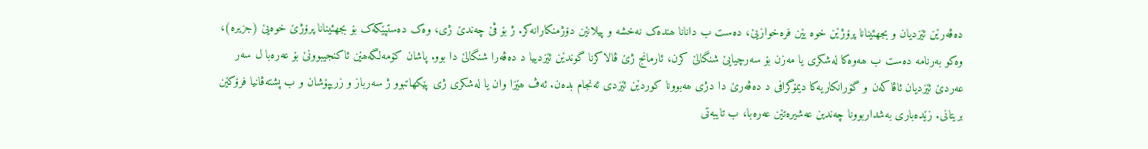دەڤەرێن ئێزدیان و بجھئینانا پرۆژێن خوە یێن فرەخوازیێ، دەست ب دانانا ھندەک نەخشە و پیلانێن دۆژمنکارانەکر. ژ بۆ ڤێ چەندێ ژی، وەک دەستپێکەک بۆ بجھئینانا پرۆژێ خوەیێ (جزیرە)، وەکو بەرنامە دەست ب ھەوەکا لەشکری یا مەزن بۆ سەرچیایێ شنگالێ کرن، ئارمانج ژێ ڤالاکرنا گوندێن ئێزدییا د دەڤەرا شنگالێ دا بوو. پاشان کۆمەلگەھێن ئاکنجیبوونێ بۆ عەرەبا ل سەر عەردێ ئێزدیان ئاڤاکەن و گۆرانکاریەکا دیمۆگرافی د دەڤەرێ دا دژی ھەبوونا کوردێن ئێزدی ئەنجام بدەن. ئەڤ ھێزا وان یا لەشکری ژی پێکھاتبوو ژ سەرباز و زریپۆشان و ب پشتەڤانیا فرۆکێن بریتانی. زێدەباری بەشداربوونا چەندین عەشیرەتێن عەرەبا، ب تایبەتی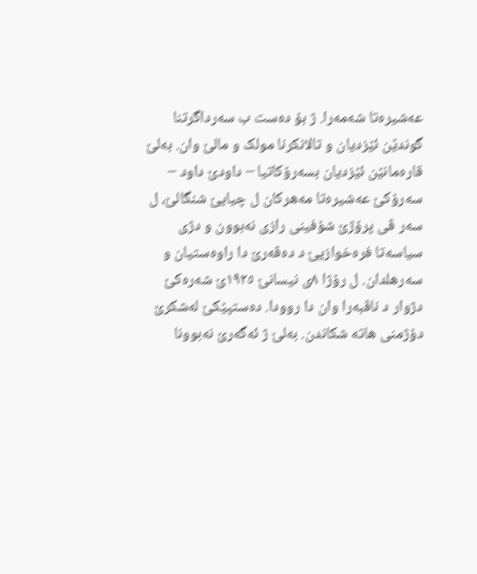عەشیرەتا شەمەرا. ژ بۆ دەست ب سەرداگرتنا گوندێن ئێزدیان و تالانکرنا مولک و مالێ وان. بەلێ قارەمانێن ئێزدیان بسەرۆکاتیا – داودێ داود – سەرۆکێ عەشیرەتا مەھرکان ل چیایێ شنگالێ، ل سەر ڤی پرۆژێ شۆفینی رازی نەبوون و دژی سیاسەتا فرەخوازیێ د دەڤەرێ دا راوەستیان و سەرھلدان. ل رۆژا ٨ی نیسانێ ١٩٢٥ێ شەرەکێ دژوار د ناڤبەرا وان دا روودا. دەستپێکێ لەشکرێ دۆژمنی ھاتە شکاندن. بەلێ ژ ئەگەرێ نەبوونا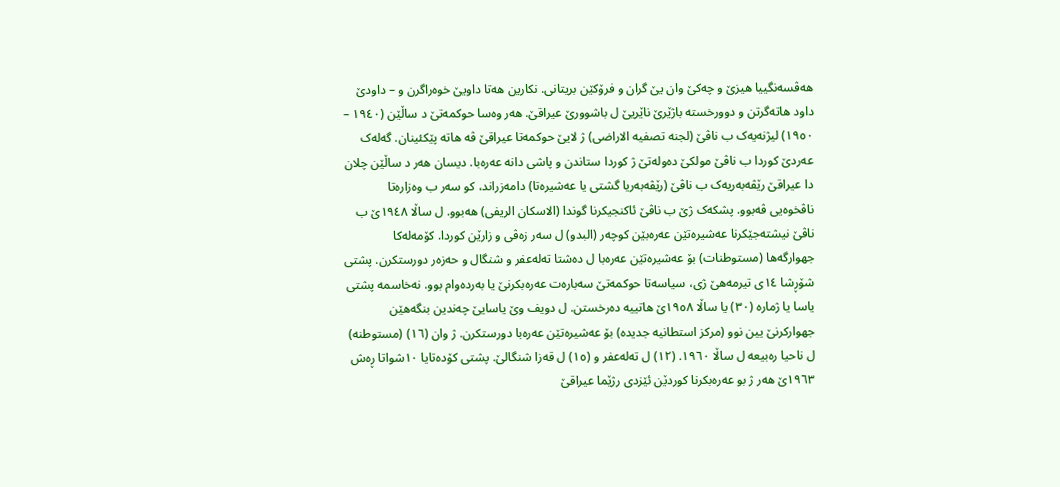ھەڤسەنگییا ھیزێ و چەکێ وان یێ گران و فرۆکێن بریتانی. نکارین ھەتا داویێ خوەراگرن و – داودێ داود ھاتەگرتن و دوورخستە باژێرێ ناێریێ ل باشوورێ عیراقێ. ھەر وەسا حوکمەتێ د ساڵێن (١٩٤٠ – ١٩٥٠) لیژنەیەک ب ناڤێ (لجنە تصفیە الاراضی) ژ لایێ حوکمەتا عیراقێ ڤە ھاتە پێکئینان. گەلەک عەردێ کوردا ب ناڤێ مولکێ دەولەتێ ژ کوردا ستاندن و پاشی دانە عەرەبا. دیسان ھەر د ساڵێن چلان دا عیراقێ رێڤەبەریەک ب ناڤێ (رێڤەبەریا گشتی یا عەشیرەتا) دامەزراند، کو سەر ب وەزارەتا ناڤخوەیی ڤەبوو. پشکەک ژێ ب ناڤێ ئاکنجیکرنا گوندا (الاسکان الریفی) ھەبوو. ل ساڵا ١٩٤٨ێ ب ناڤێ نیشتەجێکرنا عەشیرەتێن عەرەبێن کوچەر (البدو) ل سەر زەڤی و زارێن کوردا. کۆمەلەکا جھوارگەھا (مستوطنات) بۆ عەشیرەتێن عەرەبا ل دەشتا تەلەعفر و شنگال و حەزەر دورستکرن. پشتی شۆڕشا ١٤ی تیرمەھێ ژی، سیاسەتا حوکمەتێ سەبارەت عەرەبکرنێ یا بەردەوام بوو. نەخاسمە پشتی یاسا یا ژمارە (٣٠) یا ساڵا ١٩٥٨ێ ھاتییە دەرخستن. ل دویف وێ یاسایێ چەندین بنگەھێن جھوارکرنێ یین نوو (مرکز استطانیە جدیدە) بۆ عەشیرەتێن عەرەبا دورستکرن. ژ وان (١٦) (مستوطنە) ل ناحیا رەبیعە ل ساڵا ١٩٦٠. (١٢) ل تەلەعفر و (١٥) ل قەزا شنگالێ. پشتی کۆدەتایا ١٠شواتا ڕەش ١٩٦٣ێ ھەر ژ بو عەرەبکرنا کوردێن ئێزدی رژێما عیراقێ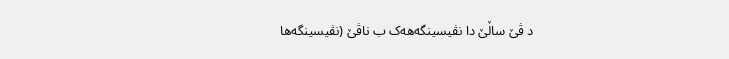د ڤێ ساڵێ دا نڤیسینگەھەک ب ناڤێ (نڤیسینگەھا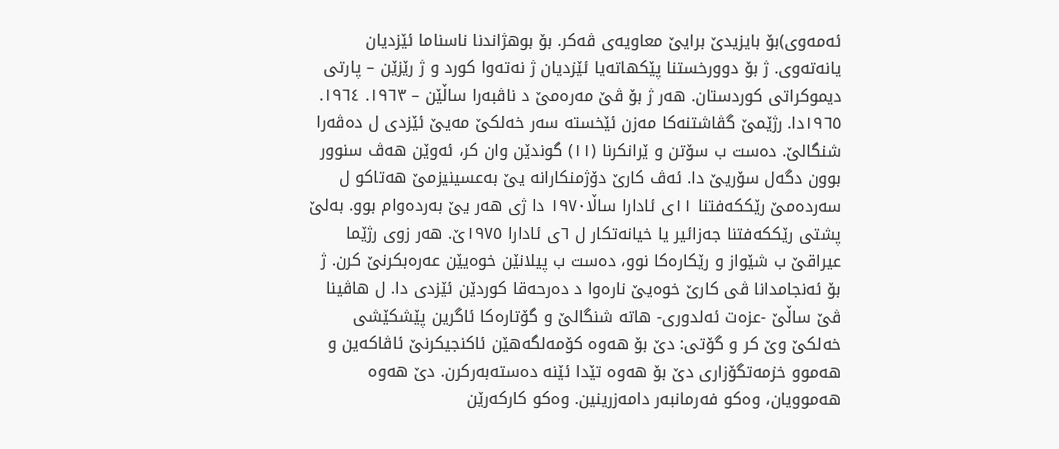ئەمەوی)بۆ بایزیدێ برایێ معاویەی ڤەکر. بۆ بوھژاندنا ناسناما ئێزدیان یانەتەوی. ژ بۆ دوورخستنا پێکھاتەیا ئێزدیان ژ نەتەوا کورد و ژ رێزێن – پارتی دیموکراتی کوردستان. ھەر ژ بۆ ڤێ مەرەمێ د ناڤبەرا ساڵێن – ١٩٦٣. ١٩٦٤. ١٩٦٥دا. رژێمێ گڤاشتنەکا مەزن ئێخستە سەر خەلکێ مەیێ ئێزدی ل دەڤەرا شنگالێ. دەست ب سۆتن و ێرانکرنا (١١) گوندێن وان کر، ئەوێن ھەڤ سنوور بوون دگەل سۆریێ دا. ئەڤ کارێ دۆژمنکارانە یێ بەعسینیزمێ ھەتاکو ل سەردەمێ رێککەفتنا ١١ی ئادارا ساڵا١٩٧٠ دا ژی ھەر یێ بەردەوام بوو. بەلێ پشتی رێککەفتنا جەزائیر یا خیانەتکار ل ٦ی ئادارا ١٩٧٥ێ. ھەر زوی رژێما عیراقێ ب شێواز و رێکارەکا نوو، دەست ب پیلانێن خوەیێن عەرەبکرنێ کرن. ژ بۆ ئەنجامدانا ڤی کارێ خوەیێ نارەوا د دەرحەقا کوردێن ئێزدی دا. ل ھاڤینا ڤێ ساڵێ -عزەت ئەلدوری- ھاتە شنگالێ و گۆتارەکا ئاگرین پێشکێشی خەلکێ وێ کر و گۆتی: دێ بۆ ھەوە کۆمەلگەھێن ئاکنجیکرنێ ئاڤاکەین و ھەموو خزمەتگۆزاری دێ بۆ ھەوە تێدا ئێنە دەستەبەرکرن. دێ ھەوە ھەموویان، وەکو فەرمانبەر دامەزرینین. وەکو کارکەرێن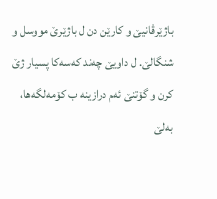باژێرڤانیێ و کارێن دن ل باژێرێ مووسل و شنگالێ. ل داویێ چەند کەسەکا پسیار ژێ کرن و گۆتنێ ئەم درازینە ب کۆمەلگەھا، بەلێ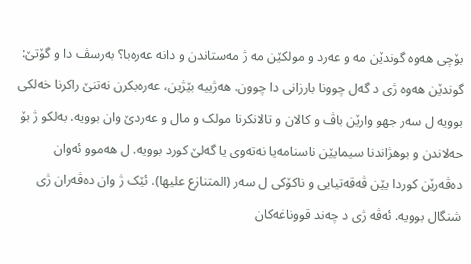بۆچی ھەوە گوندێن مە و عەرد و مولکێن مە ژ مەستاندن و دانە عەرەبا؟ بەرسڤ دا و گۆتێ: گوندێن ھەوە ژی د گەل چوونا بارزانی دا چوون. ھەژییە بێژین، عەرەبکرن نەتنێ راکرنا خەلکی بوویە ل سەر جھو وارێن باڤ و کالان و تالانکرنا مولک و مال و عەردێ وان بوویە. بەلکو ژ بۆ حەلاندن و بوھژاندنا سیمایێن ناسنامەیا نەتەوی یا گەلێ کورد بوویە. ل ھەموو ئەوان دەڤەرێن کوردا یێن ڤەقەتیایی و ناکۆکی ل سەر (المتنازع علیھا). ئێک ژ وان دەڤەران ژی شنگال بوویە. ئەڤە ژی د چەند قووناغەکان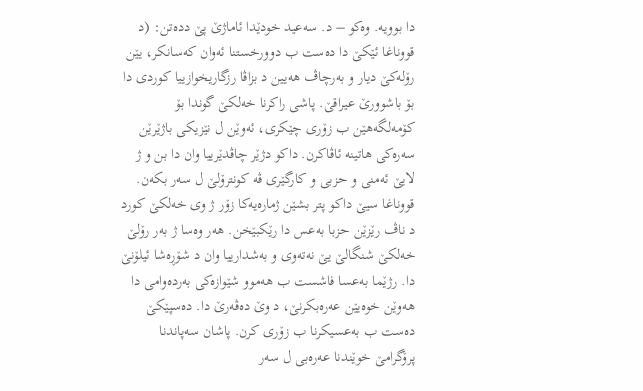دا بوویە. وەکو – د. سەعید خودێدا ئاماژێ پێ ددەتن: (د قووناغا ئێکێ دا دەست ب دوورخستنا ئەوان کەسانکر، یێن رۆلەکێ دیار و بەرچاڤ ھەیین د بزاڤا رزگاریخوازییا کوردی دا بۆ باشوورێ عیراقێ. پاشی راکرنا خەلکێ گوندا بۆ کۆمەلگەھێن ب زۆری چێکری، ئەوێن ل نێزیکی باژێرێن سەرەکی ھاتینە ئاڤاکرن. داکو دژێر چاڤدێرییا وان دا بن و ژ لایێ ئەمنی و حزبی و کارگێری ڤە کونترۆلێ ل سەر بکەن. قووناغا سیێ داکو پتر بشێن ژمارەیەکا زۆر ژ وی خەلکێ کورد د ناڤ رێزێن حزبا بەعس دا رێکبێخن. ھەر وەسا ژ بەر رۆلێ خەلکێ شنگالێ یێ نەتەوی و بەشدارییا وان د شۆڕەشا ئیلۆنێ دا. رژێما بەعسا فاشست ب ھەموو شێوازەکی بەردەوامی دا ھەوێن خوەیێن عەرەبکرنێ، د وێ دەڤەرێ دا. دەسپێکێ دەست ب بەعسیکرنا ب زۆری کرن. پاشان سەپاندنا پرۆگرامێ خوێندنا عەرەبی ل سەر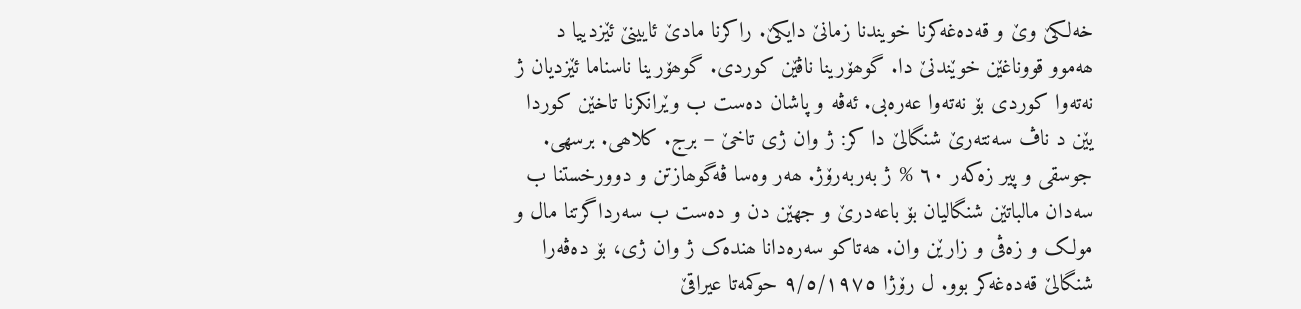خەلکێ وێ و قەدەغەکرنا خویندنا زمانێ دایکێ. راکرنا مادێ ئایینێ ئێزدییا د ھەموو قووناغێن خوێندنێ دا. گوھۆرینا ناڤێن کوردی. گوھۆرینا ناسناما ئێزدیان ژ نەتەوا کوردی بۆ نەتەوا عەرەبی. ئەڤە و پاشان دەست ب وێرانکرنا تاخێن کوردا یێن د ناڤ سەنتەرێ شنگالێ دا کر: ژ وان ژی تاخێ – برج. کلاھی. برسھی. جوسقی و پیر زەکەر ٦٠ % ژ بەربەرۆژ. ھەر وەسا ڤەگوھازتن و دوورخستنا ب سەدان مالباتێن شنگالیان بۆ باعەدرێ و جھێن دن و دەست ب سەرداگرتنا مال و مولک و زەڤی و زارێن وان. ھەتاکو سەرەدانا ھندەک ژ وان ژی، بۆ دەڤەرا شنگالێ قەدەغەکر بوو. ل رۆژا ٩/٥/١٩٧٥ حوکمەتا عیراقێ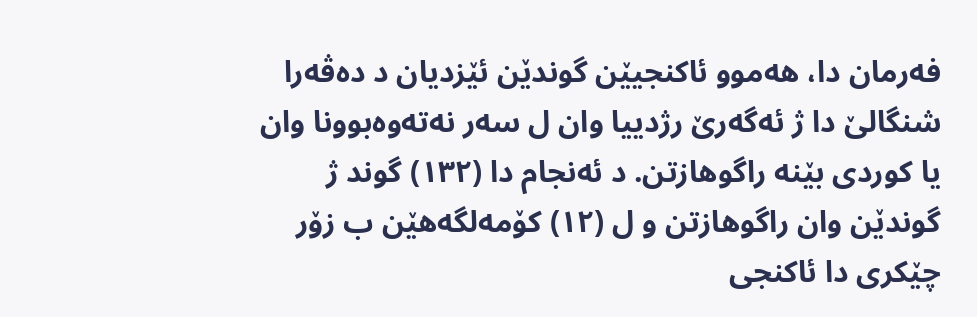فەرمان دا، ھەموو ئاکنجیێن گوندێن ئێزدیان د دەڤەرا شنگالێ دا ژ ئەگەرێ رژدییا وان ل سەر نەتەوەبوونا وان یا کوردی بێنە راگوھازتن. د ئەنجام دا (١٣٢) گوند ژ گوندێن وان راگوھازتن و ل (١٢) کۆمەلگەھێن ب زۆر چێکری دا ئاکنجی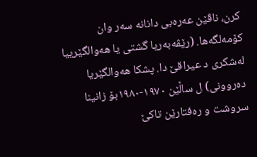کرن، ناڤێن عەرەبی دانانە سەر وان کۆمەلگەھا. (رێڤەبەریا گشتی یا ھەوالگێرییا لەشکری د عیراقێ دا. پشکا ھەوالگێریا دەروونی) ل ساڵێن ١٩٧٠-١٩٨٠بۆ زانینا سروشت و رەفتارێن تاکێ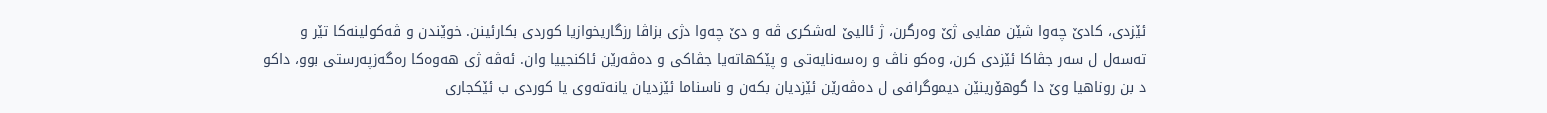ئێزدی، کادێ چەوا شێن مفایی ژێ وەرگرن، ژ ئالیێ لەشکری ڤە و دێ چەوا دژی بزاڤا رزگاریخوازیا کوردی بکارئینن. خوێندن و ڤەکولینەکا تێر و تەسەل ل سەر جڤاکا ئێزدی کرن، وەکو ناڤ و رەسەنایەتی و پێکھاتەیا جڤاکی و دەڤەرێن ئاکنجییا وان. ئەڤە ژی ھەوەکا رەگەزپەرستی بوو، داکو د بن روناھیا وێ دا گوھۆرینێن دیموگرافی ل دەڤەرێن ئێزدیان بکەن و ناسناما ئێزدیان یانەتەوی یا کوردی ب ئێکجاری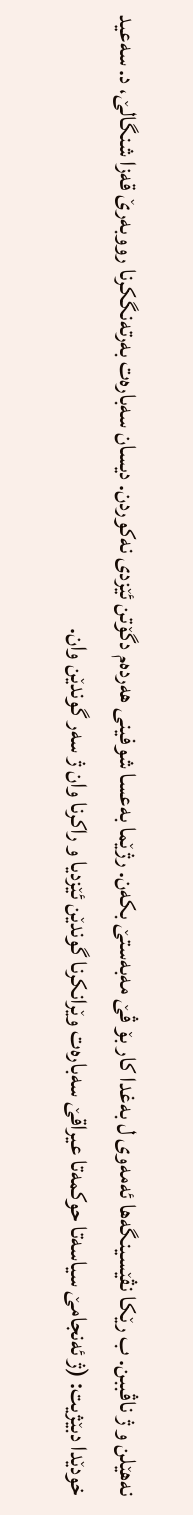نەھێلن و ژ ناڤببن. ب رێکا نڤێسینگەھا ئەمەوی ل بەغدا کار بۆ ڤێ مەبەستێ بکەن. رژێما بەعسا شوفینی ھەردەم دگۆتن ئێزدی نەکوردن. دیسان سەبارەت بەرتەنگکرنا رووبەرێ قەزا شنگالێ، د. سەعید خودێدا دبێژیت: (ژ ئەنجامێ سیاسەتا حوکمەتا عیراقێ سەبارەت وێرانکرنا گوندێن ئێزدیا و راکرنا وان ژ سەر گوندێن وان.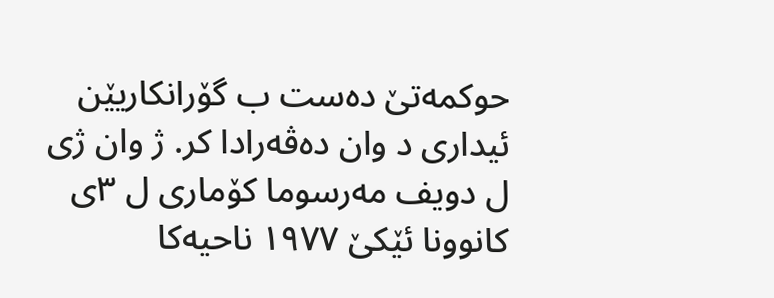حوکمەتێ دەست ب گۆرانکاریێن ئیداری د وان دەڤەرادا کر. ژ وان ژی ل دویف مەرسوما کۆماری ل ٣ی کانوونا ئێکێ ١٩٧٧ ناحیەکا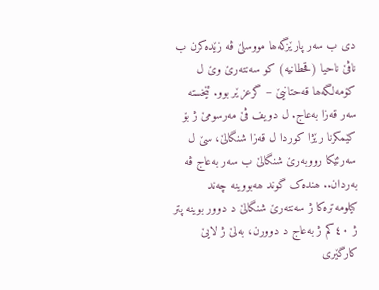دی ب سەر پارێزگەھا مووسلێ ڤە زێدەکرن ب ناڤێ ناحیا (قحطانیە) کو سەنتەرێ وێ ل کۆمەلگەھا قەحتانیێ – گرعزێر بوو. ئێخستە سەر قەزا بەعاج. ل دویف ڤێ مەرسومێ ژ بۆ کێمکرنا رێژا کوردا ل قەزا شنگالێ، سێ ل سەرئێکا رووبەرێ شنگالێ ب سەر بەعاج ڤە بەردان.. ھندەک گوند ھەبووینە چەند کیلومەترەکا ژ سەنتەرێ شنگالێ د دوور بوینە پتر ژ ٤٠کم ژ بەعاج د دوورن، بەلێ ژ لایێ کارگێری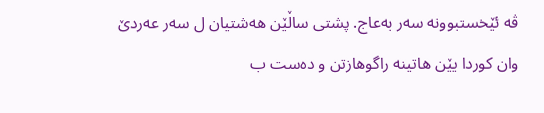ڤە ئێخستبوونە سەر بەعاج. پشتی ساڵێن ھەشتیان ل سەر عەردێ وان کوردا یێن ھاتینە راگوھازتن و دەست ب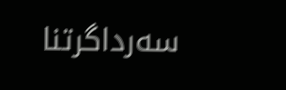سەرداگرتنا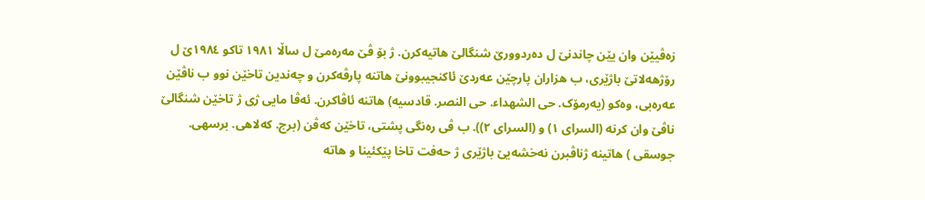زەڤیێن وان یێن چاندنێ ل دەردوورێ شنگالێ ھاتیەکرن. ژ بۆ ڤێ مەرەمێ ل ساڵا ١٩٨١ تاکو ١٩٨٤ێ ل رۆژھەلاتێ باژێری، ب ھزاران پارچێن عەردێ ئاکنجیبوونێ ھاتنە پارڤەکرن و چەندین تاخێن نوو ب ناڤێن عەرەبی، وەکو (یەرمۆک. حی الشھداء. حی النصر. قادسیە) ھاتنە ئاڤاکرن. ئەڤا مایی ژی ژ تاخێن شنگالێ ناڤێ وان کرنە (السرای ١) و (السرای ٢)). ب ڤی رەنگی پشتی، تاخێن کەڤن (برج. کەلاھی. برسھی. جوسقی ) ھاتینە ژناڤبرن نەخشەیێ باژێری ژ حەفت تاخا پێکئینا و ھاتە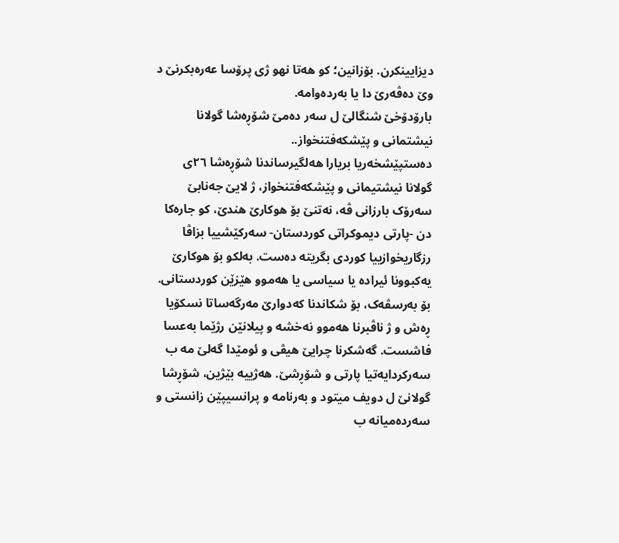دیزایینکرن. بۆزانین؛ کو ھەتا نھو ژی پرۆسا عەرەبکرنێ د وێ دەڤەرێ دا یا بەردەوامە.
بارۆدۆخێ شنگالێ ل سەر دەمێ شۆڕەشا گولانا نیشتمانی و پێشکەفتنخواز..
دەستپێشخەریا بریارا ھەلگیرساندنا شۆڕەشا ٢٦ی گولانا نیشتیمانی و پێشکەفتنخواز، ژ لایێ جەنابێ سەرۆک بارزانی ڤە، نەتنێ بۆ ھوکارێ ھندێ، کو جارەکا دن -پارتی دیموکراتی کوردستان- سەرکێشییا بزاڤا رزگاریخوازییا کوردی بگریتە دەست. بەلکو بۆ ھوکارێ یەکبوونا ئیرادە یا سیاسی یا ھەموو ھێزێن کوردستانی. بۆ بەرسڤەک، بۆ شکاندنا کەدوارێ مەرگەساتا نسکۆیا ڕەش و ژ ناڤبرنا ھەموو نەخشە و پیلانێن رژێما بەعسا فاشست. گەشکرنا چرايێ ھیڤی و ئومێدا گەلێ مە ب سەرکردایەتیا پارتی و شۆڕشێ. ھەژییە بێژین، شۆڕشا گولانێ ل دویف میتود و بەرنامە و پرانسیپێن زانستی و سەردەمیانە ب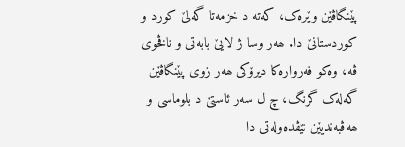پێنگاڤێن وێرەک، کەتە د خزمەتا گەلێ کورد و کوردستانێ دا. ھەر وسا ژ لایێ بابەتی و ناڤخوی ڤە، وەکو فەروارەکا دیرۆکی ھەر زوی پێنگاڤێن گەلەک گرنگ، چ ل سەر ئاستێ د بلوماسی و ھەڤبەندیێن نێڤدەولەتی دا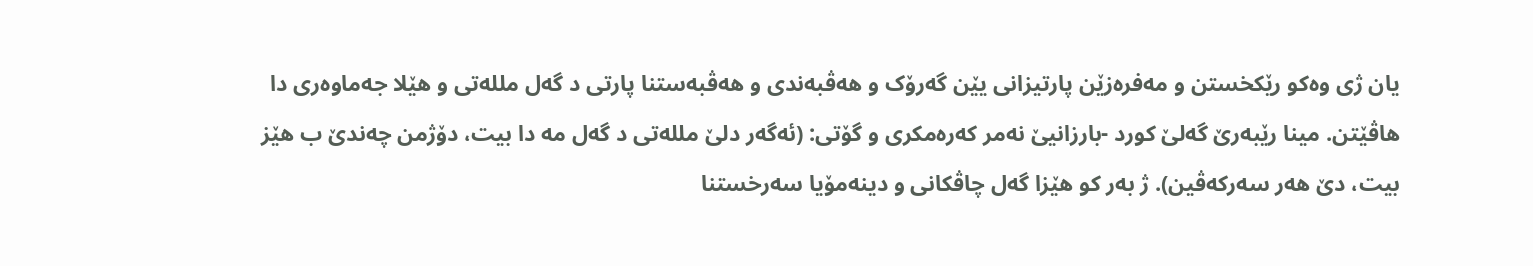یان ژی وەکو رێکخستن و مەفرەزێن پارتیزانی یێن گەرۆک و ھەڤبەندی و ھەڤبەستنا پارتی د گەل مللەتی و ھێلا جەماوەری دا ھاڤێتن. مینا رێبەرێ گەلێ کورد -بارزانیێ نەمر کەرەمکری و گۆتی: (ئەگەر دلێ مللەتی د گەل مە دا بیت، دۆژمن چەندێ ب ھێز بیت، دێ ھەر سەرکەڤین). ژ بەر کو ھێزا گەل چاڤکانی و دینەمۆیا سەرخستنا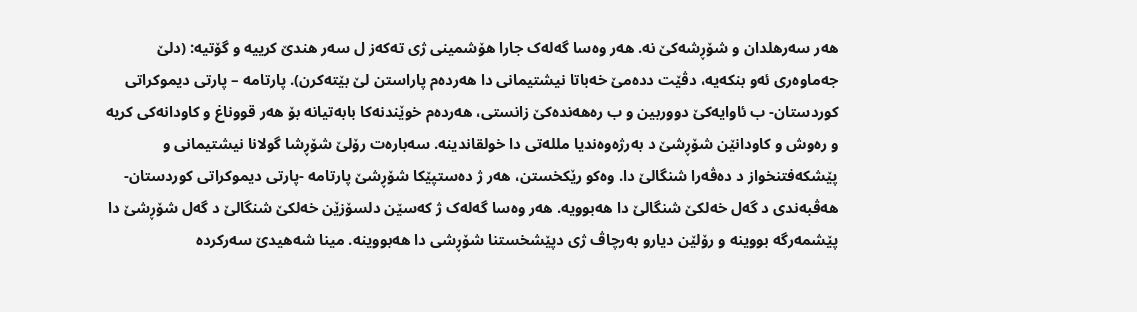ھەر سەرھلدان و شۆڕشەکێ نە. ھەر وەسا گەلەک جارا ھۆشمینی ژی تەکەز ل سەر ھندێ کرییە و گۆتیە: (دلێ جەماوەری ئەو بنکەیە، دڤێت ددەمێ خەباتا نیشتیمانی دا ھەردەم پاراستن لێ بێتەکرن). پارتامە – پارتی دیموکراتی کوردستان- ب ئاوایەکێ دووربین و ب رەھەندەکێ زانستی، ھەردەم خوێندنەکا بابەتیانە بۆ ھەر قووناغ و کاودانەکی کریە و رەوش و کاودانێن شۆڕشێ د بەرژەوەندیا مللەتی دا خولقاندینە. سەبارەت رۆلێ شۆڕشا گولانا نیشتیمانی و پێشکەفتنخواز د دەڤەرا شنگالێ دا. وەکو رێکخستن، ھەر ژ دەستپێکا شۆڕشێ پارتامە -پارتی دیموکراتی کوردستان- ھەڤبەندی د گەل خەلکێ شنگالێ دا ھەبوویە. ھەر وەسا گەلەک ژ کەسێن دلسۆزێن خەلکێ شنگالێ د گەل شۆڕشێ دا پێشمەرگە بووینە و رۆلێن دیارو بەرچاڤ ژی دپێشخستنا شۆڕشی دا ھەبووینە. مینا شەھیدێ سەرکردە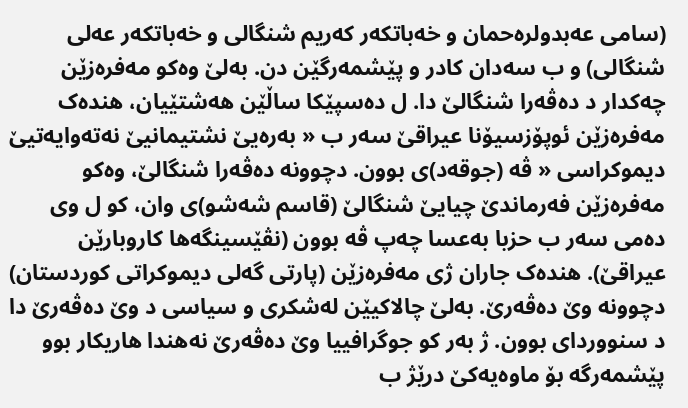(سامی عەبدولرەحمان و خەباتکەر کەریم شنگالی و خەباتکەر عەلی شنگالی) و ب سەدان کادر و پێشمەرگێن دن. بەلێ وەکو مەفرەزێن چەکدار د دەڤەرا شنگالێ دا. ل دەسپێکا ساڵێن ھەشتێیان، ھندەک مەفرەزێن ئوپۆزسیۆنا عیراقێ سەر ب « بەرەیێ نشتیمانیێ نەتەوایەتیێ دیموکراسی « ڤە (جوقەد)ی بوون. دچوونە دەڤەرا شنگالێ، وەکو مەفرەزێن فەرماندێ چیایێ شنگالێ (قاسم شەشو)ی وان، کو ل وی دەمی سەر ب حزبا بەعسا چەپ ڤە بوون (نڤێسینگەھا کاروبارێن عیراقێ). ھندەک جاران ژی مەفرەزێن (پارتی گەلی دیموکراتی کوردستان) دچوونە وێ دەڤەرێ. بەلێ چالاکیێن لەشکری و سیاسی د وێ دەڤەرێ دا د سنووردای بوون. ژ بەر کو جوگرافییا وێ دەڤەرێ نەھندا ھاریکار بوو پێشمەرگە بۆ ماوەیەکێ درێژ ب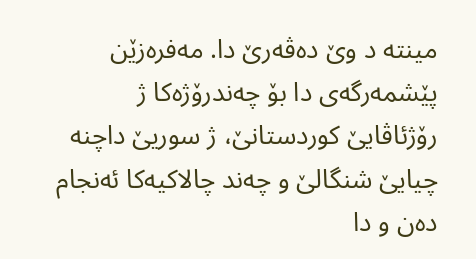مینتە د وێ دەڤەرێ دا. مەفرەزێن پێشمەرگەی دا بۆ چەندرۆژەکا ژ رۆژئاڤایێ کوردستانێ، ژ سوریێ داچنە چیایێ شنگالێ و چەند چالاکیەکا ئەنجام دەن و دا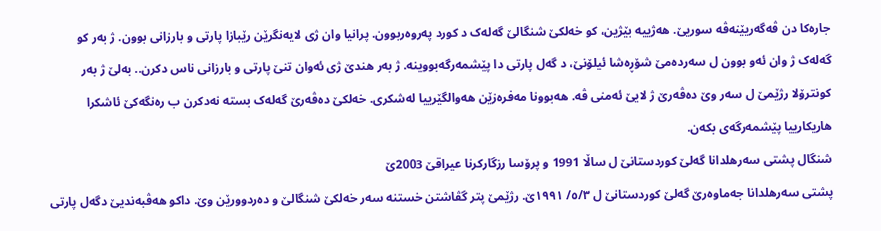جارەکا دن ڤەگەریێنەڤە سوریێ. ھەژییە بێژین، کو خەلکێ شنگالێ گەلەک د کورد پەروەربوون. پرانیا وان ژی لایەنگرێن رێبازا پارتی و بارزانی بوون. ژ بەر کو گەلەک ژ وان ئەو بوون ل سەردەمێ شۆڕەشا ئیلۆنێ، د گەل پارتی دا پێشمەرگەبووینە. ژ بەر ھندێ ژی ئەوان تنێ پارتی و بارزانی ناس دکرن.. بەلێ ژ بەر کونترۆلا رژێمێ ل سەر وێ دەڤەرێ ژ لایێ ئەمنی ڤە. ھەبوونا مەفرەزێن ھەوالگێرییا لەشکری. خەلکێ دەڤەرێ گەلەک بستە نەدکرن ب رەنگەکێ ئاشکرا ھاریکارییا پێشمەرگەی بکەن.
شنگال پشتی سەرھلدانا گەلێ کوردستانێ ل ساڵا 1991 و پرۆسا رزگارکرنا عیراقێ 2003ێ
پشتی سەرھلدانا جەماوەرێ گەلێ کوردستانێ ل ٥/٣/ ١٩٩١ێ. رژێمێ پتر گڤاشتن خستنە سەر خەلکێ شنگالێ و دەردوورێن وێ. داکو ھەڤبەندیێ دگەل پارتی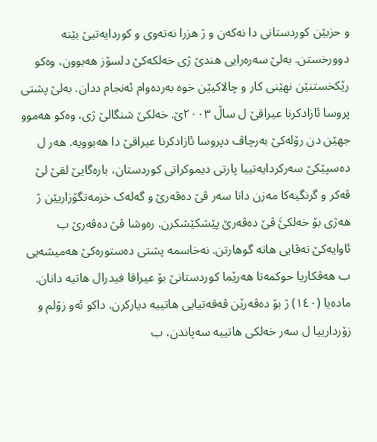و حزبێن کوردستانی دا نەکەن و ژ ھزرا نەتەوی و کوردایەتیێ بێنە دوورخستن. بەلێ سەرەرایی ھندێ ژی خەلکەکێ دلسۆز ھەبوون، وەکو رێکخستنێن نھێنی کار و چالاکیێن خوە بەردەوام ئەنجام ددان. بەلێ پشتی پروسا ئازادکرنا عیراقێ ل ساڵ ٢٠٠٣ێ. خەلکێ شنگالێ ژی، وەکو ھەموو جھێن دن رۆلەکێ بەرچاڤ دپروسا ئازادکرنا عیراقێ دا ھەبوویە. ھەر ل دەسپێکێ سەرکردایەتییا پارتی دیموکراتی کوردستان، بارەگایێ لقێ لێ ڤەکر و گرنگیەکا مەزن دانا سەر ڤێ دەڤەرێ و گەلەک خزمەتگۆزاریێن ژ ھەژی بۆ خەلکێَ ڤێ دەڤەرێ پێشکێشکرن. رەوشا ڤێ دەڤەرێ ب ئاوایەکێ تەڤایی ھاتە گوھارتن. نەخاسمە پشتی دەستورەکێ ھەمیشەیی ب ھەڤکاریا حوکمەتا ھەرێما کوردستانێ بۆ عیراقا فیدرال ھاتیە دانان. مادەیا (١٤٠) ژ بۆ دەڤەرێن ڤەقەتیایی ھاتییە دیارکرن. داکو ئەو زۆلم و زۆردارییا ل سەر خەلکی ھاتییە سەپاندن، ب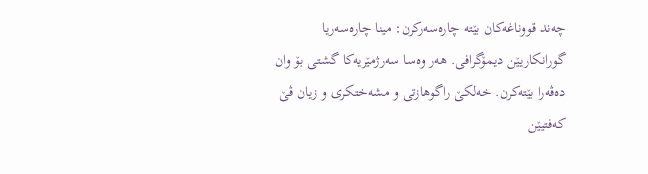چەند قووناغەکان بێتە چارەسەرکرن: مینا چارەسەریا گورانکاریێن دیمۆگرافی. ھەر وەسا سەرژمێریەکا گشتی بۆ وان دەڤەرا بێتەکرن. خەلکێ راگوھازتی و مشەختکری و زیان ڤێ کەفتیێن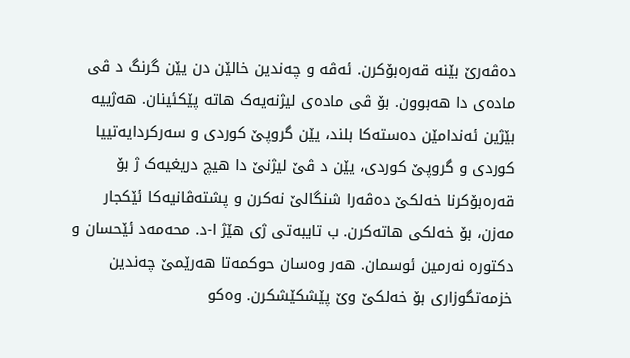دەڤەرێ بێنە قەرەبۆکرن. ئەڤە و چەندین خالێن دن یێن گرنگ د ڤی مادەی دا ھەبوون. بۆ ڤی مادەی لیژنەیەک ھاتە پێکئینان. ھەژییە بێژین ئەندامێن دەستەکا بلند، یێن گروپێ کوردی و سەرکردایەتییا کوردی و گروپێ کوردی، یێن د ڤێ لیژنێ دا ھیچ دریغیەک ژ بۆ قەرەبۆکرنا خەلکێ دەڤەرا شنگالێ نەکرن و پشتەڤانیەکا ئێکجار مەزن، بۆ خەلکی ھاتەکرن. ب تایبەتی ژی ھێژ ا-د. محەمەد ئێحسان و دکتورە نەرمین ئوسمان. ھەر وەسان حوکمەتا ھەرێمێ چەندین خزمەتگوزاری بۆ خەلکێ وێ پێشکێشکرن. وەکو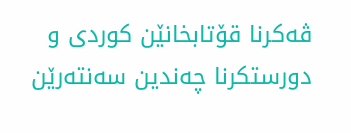ڤەکرنا قۆتابخانێن کوردی و دورستکرنا چەندین سەنتەرێن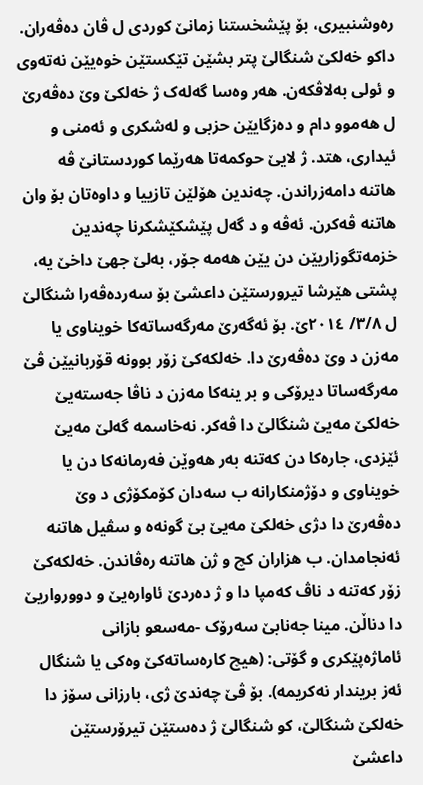رەوشنبیری، بۆ پێشخستنا زمانێ کوردی ل ڤان دەڤەران. داکو خەلکێ شنگالێ پتر بشێن تێکستێن خوەیێن نەتەوی و ئولی بەلاڤکەن. ھەر وەسا گەلەک ژ خەلکێ وێ دەڤەرێ ل ھەموو دام و دەزگایێن حزبی و لەشکری و ئەمنی و ئیداری، ھتد. ژ لایێ حوکمەتا ھەرێما کوردستانێ ڤە ھاتنە دامەزراندن. چەندین ھۆلێن تازییا و داوەتان بۆ وان ھاتنە ڤەکرن. ئەڤە و د گەل پێشکێشکرنا چەندین خزمەتگوزاریێن دن یێن ھەمە جۆر، بەلێ جھێ داخێ یە، پشتی ھێرشا تیرورستێن داعشێ بۆ سەردەڤەرا شنگالێ ل ٣/٨/ ٢٠١٤ێ. بۆ ئەگەرێ مەرگەساتەکا خویناوی یا مەزن د وێ دەڤەرێ دا. خەلکەکێ زۆر بوونە قۆربانیێن ڤێ مەرگەساتا دیرۆکی و بر ینەکا مەزن د ناڤا جەستەیێ خەلکێ مەیێ شنگالێ دا ڤەکر. نەخاسمە گەلێ مەیێ ئێزدی، جارەکا دن کەتنە بەر ھەوێن فەرمانەکا دن یا خویناوی و دۆژمنکارانە ب سەدان کۆمکۆژی د وێ دەڤەرێ دا دژی خەلکێ مەیێ بێ گونەە و سڤیل ھاتنە ئەنجامدان. ب ھزاران کچ و ژن ھاتنە رەڤاندن. خەلکەکێ زۆر کەتنە د ناڤ کەمپا دا و ژ دەردێ ئاوارەیێ و دوورواریێ دا دناڵن. مینا جەنابێ سەرۆک -مەسعو بازانی ئاماژەپێکری و گۆتی: (ھیچ کارەساتەکێ وەکی یا شنگال ئەز بریندار نەکریمە). بۆ ڤێ چەندێ ژی، بارزانی سۆز دا خەلکێ شنگالێ، کو شنگالێ ژ دەستێن تیرۆرستێن داعشێ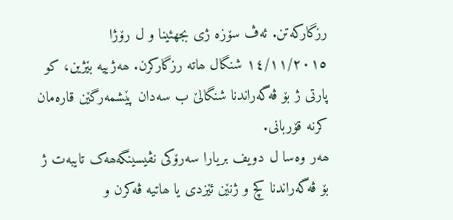رزگارکەتن. ئەڤ سۆزە ژی بجھئینا و ل رۆژا ١٤/١١/٢٠١٥ شنگال ھاتە رزگارکرن. ھەژییە بێژین، کو پارتی ژ بۆ ڤەگەراندنا شنگالێ ب سەدان پێشمەرگێن قارەمان کرنە قۆربانی.
ھەر وەسا ل دویف بریارا سەرۆکی نڤیسینگەھەک تایبەت ژ بۆ ڤەگەراندنا کچ و ژنێن ئێزدی یا ھاتیە ڤەکرن و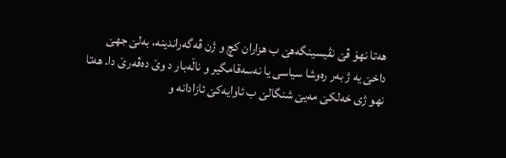ھەتا نھۆ ڤێ نڤیسینگەھێ ب ھزاران کچ و ژن ڤەگەراندینە، بەلێ جھێ داخێ یە ژ بەر رەوشا سیاسی یا نەسەقامگیر و ناڵەبار د وێ دەڤەرێ دا. ھەتا نھو ژی خەلکێ مەیێ شنگالێ ب ئاوایەکێ ئازادانە و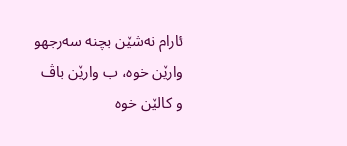ئارام نەشێن بچنە سەرجھو وارێن خوە، ب وارێن باڤ و کالێن خوە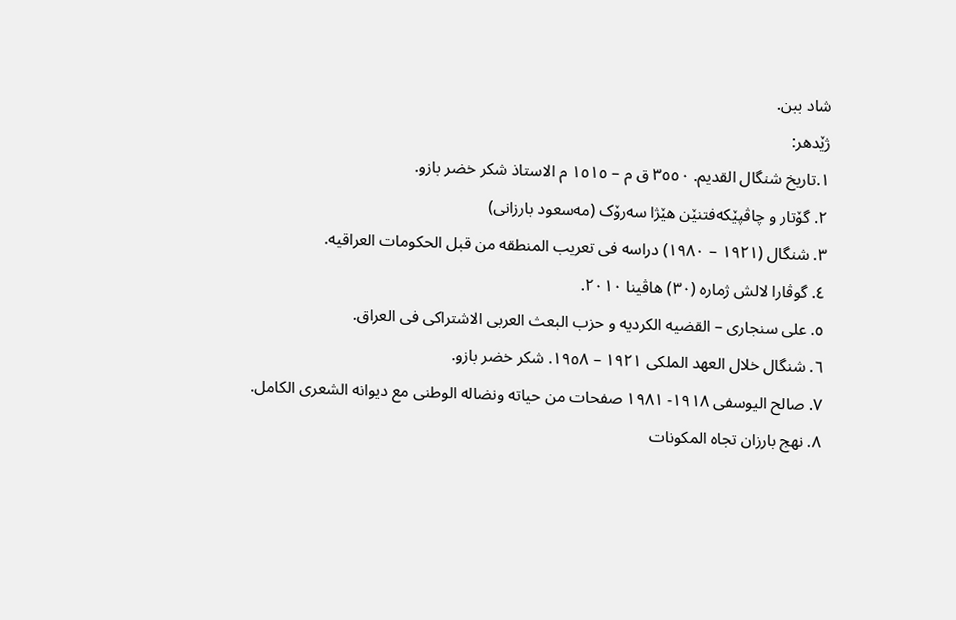شاد ببن.
ژێدهر:
١.تاریخ شنگال القدیم. ٣٥٥٠ ق م – ١٥١٥ م الاستاذ شكر خضر بازو.
٢. گۆتار و چاڤپێکەفتنێن ھێژا سەرۆک (مەسعود بارزانی)
٣. شنگال (١٩٢١ – ١٩٨٠) دراسە فی تعریب المنطقە من قبل الحکومات العراقیە.
٤. گوڤارا لالش ژمارە (٣٠) ھاڤینا ٢٠١٠.
٥. علی سنجاری – القضیە الکردیە و حزب البعث العربی الاشتراکی فی العراق.
٦. شنگال خلال العھد الملکی ١٩٢١ – ١٩٥٨. شکر خضر بازو.
٧. صالح الیوسفی ١٩١٨- ١٩٨١ صفحات من حیاتە ونضالە الوطنی مع دیوانە الشعری الکامل.
٨. نھج بارزان تجاە المکونات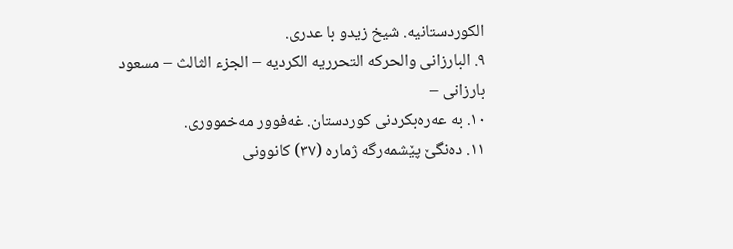الکوردستانیە. شیخ زیدو با عدری.
٩. البارزانی والحرکە التحرریە الکردیە – الجزء الثالث – مسعود بارزانی –
١٠. بە عەرەبکردنی کوردستان. غەفوور مەخمووری.
١١. دەنگێ پێشمەرگە ژمارە (٣٧) کانوونی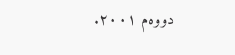دووەم ٢٠٠١.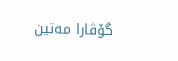گۆڤارا مەتین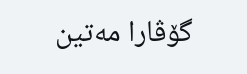گۆڤارا مەتین